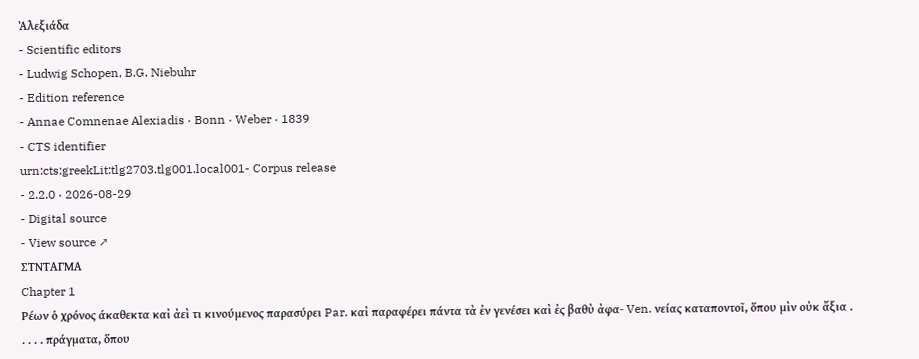Ἀλεξιάδα
- Scientific editors
- Ludwig Schopen, B.G. Niebuhr
- Edition reference
- Annae Comnenae Alexiadis · Bonn · Weber · 1839
- CTS identifier
urn:cts:greekLit:tlg2703.tlg001.local001- Corpus release
- 2.2.0 · 2026-08-29
- Digital source
- View source ↗
ΣΤΝΤΑΓΜΑ
Chapter 1
Ρέων ὁ χρόνος άκαθεκτα καἰ ἀεὶ τι κινούμενος παρασύρει Par. καἰ παραφέρει πάντα τὰ ἐν γενέσει καὶ ἐς βαθὺ ἀφα- Ven. νείας καταποντοῖ, ὅπου μὶν οὐκ ἄξια . . . . . πράγματα, ὅπου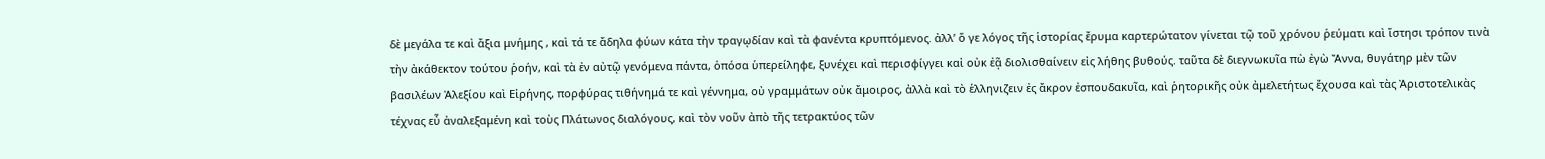δὲ μεγάλα τε καὶ ἄξια μνήμης , καὶ τά τε ἄδηλα φύων κάτα τὴν τραγῳδίαν καὶ τὰ φανέντα κρυπτόμενος. ἀλλ’ ὅ γε λόγος τῆς ἱστορίας ἔρυμα καρτερώτατον γίνεται τῷ τοῦ χρόνου ῥεύματι καὶ ἵστησι τρόπον τινὰ τὴν ἀκάθεκτον τούτου ῥοήν, καὶ τὰ ἐν αὐτῷ γενόμενα πάντα, ὁπόσα ὑπερείληφε, ξυνέχει καὶ περισφίγγει καἰ οὐκ ἐᾷ διολισθαίνειν εἰς λήθης βυθούς. ταῦτα δὲ διεγνωκυῖα πὼ ἐγὼ Ἄννα, θυγάτηρ μὲν τῶν βασιλέων Ἀλεξίου καὶ Εἰρήνης, πορφύρας τιθήνημά τε καὶ γέννημα, οὐ γραμμάτων οὐκ ἄμοιρος, ἀλλὰ καὶ τὸ ἑλληνιζειν ἐς ἄκρον ἐσπουδακυῖα, καὶ ῥητορικῆς οὐκ ἀμελετήτως ἔχουσα καὶ τὰς Ἀριστοτελικὰς τέχνας εὖ ἀναλεξαμένη καὶ τοὺς Πλάτωνος διαλόγους, καὶ τὸν νοῦν ἀπὸ τῆς τετρακτύος τῶν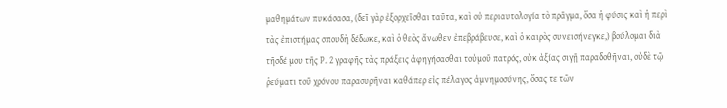μαθημάτων πυκάσασα, (δεῖ γὰρ ἐξορχεῖσθαι ταῦτα, καὶ οὐ περιαυτολογία τὸ πρᾶγμα, ὅσα ἡ φύσις καὶ ἡ περὶ τὰς ἐπιστήμας σπουδὴ δέδωκε, καὶ ὁ θεὸς ἄνωθεν ἐπεβράβευσε, καὶ ὁ καιρὸς συνεισήνεγκε,) βούλομαι διὰ τῆσδέ μου τῆς Ρ. 2 γραφῆς τὰς πράξεις ἀφηγήσασθαι τοὐμοῦ πατρός, οὐκ ἀξίας σιγῇ παραδοθῆναι, οὐδὲ τῷ ῥεύματι τοῦ χρόνου παρασυρῆναι καθάπερ εἰς πέλαγος ἀμνημοσύνης, ὅσας τε τῶν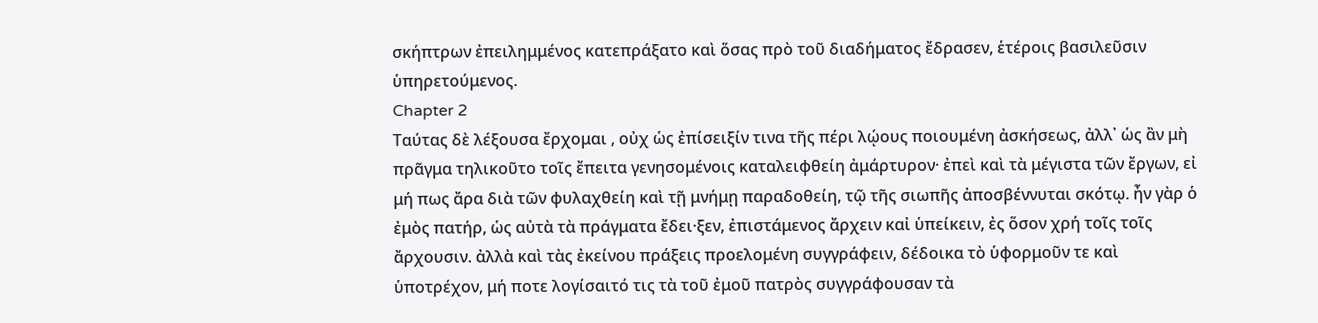σκήπτρων ἐπειλημμένος κατεπράξατο καὶ ὅσας πρὸ τοῦ διαδήματος ἔδρασεν, ἑτέροις βασιλεῦσιν ὑπηρετούμενος.
Chapter 2
Ταύτας δὲ λέξουσα ἔρχομαι , οὐχ ὡς ἐπίσειξίν τινα τῆς πέρι λῴους ποιουμένη ἀσκήσεως, ἀλλ᾿ ὡς ἂν μὴ πρᾶγμα τηλικοῦτο τοῖς ἔπειτα γενησομένοις καταλειφθείη ἀμάρτυρον· ἐπεὶ καὶ τὰ μέγιστα τῶν ἔργων, εἰ μή πως ἄρα διὰ τῶν φυλαχθείη καὶ τῇ μνήμῃ παραδοθείη, τῷ τῆς σιωπῆς ἀποσβέννυται σκότῳ. ἦν γὰρ ὁ ἐμὸς πατήρ, ὡς αὐτὰ τὰ πράγματα ἔδει·ξεν, ἐπιστάμενος ἄρχειν καἰ ὑπείκειν, ἐς ὅσον χρή τοῖς τοῖς ἄρχουσιν. ἀλλὰ καὶ τὰς ἐκείνου πράξεις προελομένη συγγράφειν, δέδοικα τὸ ὑφορμοῦν τε καὶ ὑποτρέχον, μή ποτε λογίσαιτό τις τὰ τοῦ ἐμοῦ πατρὸς συγγράφουσαν τὰ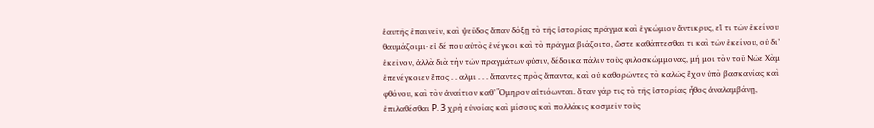ἑαυτῆς ἐπαινεῖν, καὶ ψεῦδος ἅπαν δόξῃ τὸ τῆς ἱστορίας πρᾶγμα καὶ ἐγκώμιον ἄντικρυς, εἴ τι τῶν ἐκείνου θαυμάζοιμι· εἰ δέ που αὐτὸς ἐνέγκοι καὶ τὸ πρᾶγμα βιάζοιτο, ὥστε καθάπτεσθαι τι καὶ τῶν ἐκείνου, οὐ δι’ ἐκεῖνον, ἀλλὰ διὰ τὴν τῶν πραγμάτων φύσιν, δέδοικα πάλιν τοὺς φιλοσκώμμονας, μή μοι τὸν τοῦ Νῶε Χὰμ ἐπενέγκοιεν ἔπος . . αλμι . . . ἅπαντες πρὸς ἅπαντα, καὶ οὐ καθορῶντες τὸ καλῶς ἔχον ὑπὸ βασκανίας καὶ φθόνου, καὶ τὸν ἀναίτιον καθ’ Ὅμηρον αἰτιόωνται. ὅταν γάρ τις τὸ τῆς ἱστορίας ἦθος ἀναλαμβάνῃ, ἐπιλαθέσθαι P. 3 χρὴ εὐνοίας καὶ μίσους καὶ πολλάκις κοσμεῖν τοὺς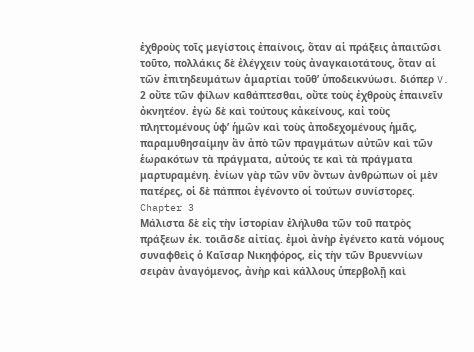ἐχθροὺς τοῖς μεγίστοις ἐπαίνοις, ὅταν αἱ πράξεις ἀπαιτῶσι τοῦτο, πολλάκις δὲ ἐλέγχειν τοὺς ἀναγκαιοτάτους, ὅταν αἱ τῶν ἐπιτηδευμάτων ἁμαρτίαι τοῦθ’ ὑποδεικνύωσι. διόπερ V. 2 οὔτε τῶν φίλων καθάπτεσθαι, οὔτε τοὺς ἐχθροὺς ἐπαινεῖν ὀκνητέον. ἐγὼ δὲ καὶ τούτους κἀκείνους, καἰ τοὺς πληττομένους ὑφ’ ἡμῶν καὶ τοὺς ἀποδεχομένους ἡμᾶς, παραμυθησαίμην ἂν ἀπὸ τῶν πραγμάτων αὐτῶν καὶ τῶν ἑωρακότων τὰ πράγματα, αὐτούς τε καὶ τὰ πράγματα μαρτυραμένη. ἐνίων γὰρ τῶν νῦν ὄντων ἀνθρώπων οἱ μὲν πατέρες, οἱ δὲ πάπποι ἐγένοντο οἱ τούτων συνίστορες.
Chapter 3
Μάλιστα δὲ εἰς τὴν ἱστορίαν ἐλήλυθα τῶν τοῦ πατρὸς πράξεων ἐκ. τοιᾶσδε αἰτίας. ἐμοὶ ἀνὴρ ἐγένετο κατὰ νόμους συναφθεὶς ὁ Καῖσαρ Νικηφόρος, εἰς τὴν τῶν Βρυεννίων σειρὰν ἀναγόμενος, ἀνὴρ καὶ κάλλους ὑπερβολῇ καὶ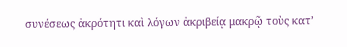συνέσεως ἀκρότητι καὶ λόγων ἀκριβείᾳ μακρῷ τοὺς κατ’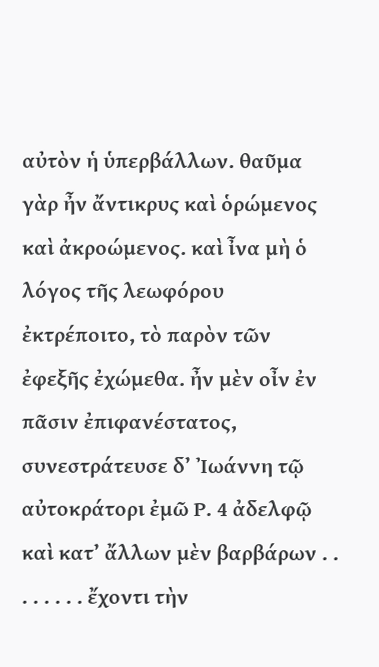αὐτὸν ἡ ὑπερβάλλων. θαῦμα γὰρ ἦν ἄντικρυς καὶ ὁρώμενος καὶ ἀκροώμενος. καὶ ἶνα μὴ ὁ λόγος τῆς λεωφόρου ἐκτρέποιτο, τὸ παρὸν τῶν ἐφεξῆς ἐχώμεθα. ἦν μὲν οἶν ἐν πᾶσιν ἐπιφανέστατος, συνεστράτευσε δ’ Ἰωάννη τῷ αὐτοκράτορι ἐμῶ Ρ. 4 ἀδελφῷ καὶ κατ’ ἄλλων μὲν βαρβάρων . . . . . . . . ἔχοντι τὴν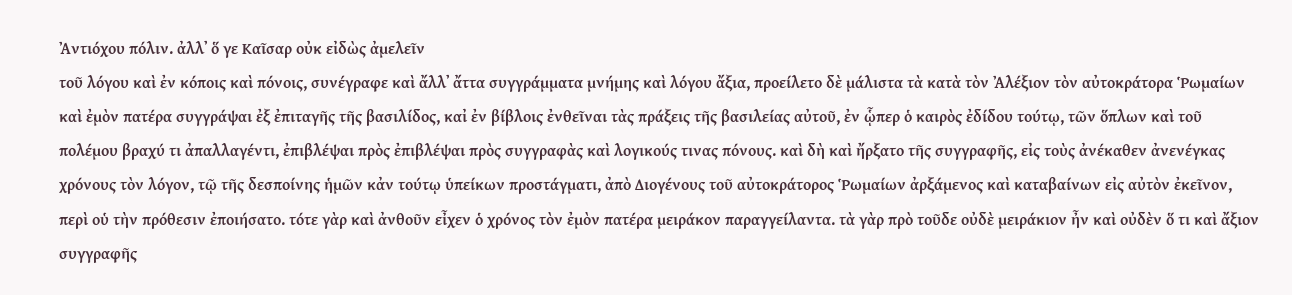Ἀντιόχου πόλιν. ἀλλ᾿ ὅ γε Καῖσαρ οὐκ εἰδὼς ἀμελεῖν
τοῦ λόγου καὶ ἐν κόποις καὶ πόνοις, συνέγραφε καὶ ἄλλ᾿ ἄττα συγγράμματα μνήμης καὶ λόγου ἄξια, προείλετο δὲ μάλιστα τὰ κατὰ τὸν Ἀλέξιον τὸν αὐτοκράτορα Ῥωμαίων καὶ ἐμὸν πατέρα συγγράψαι ἐξ ἐπιταγῆς τῆς βασιλίδος, καἰ ἐν βίβλοις ἐνθεῖναι τὰς πράξεις τῆς βασιλείας αὐτοῦ, ἐν ᾧπερ ὁ καιρὸς ἐδίδου τούτῳ, τῶν ὅπλων καὶ τοῦ πολέμου βραχύ τι ἀπαλλαγέντι, ἐπιβλέψαι πρὸς ἐπιβλέψαι πρὸς συγγραφὰς καὶ λογικούς τινας πόνους. καὶ δὴ καὶ ἤρξατο τῆς συγγραφῆς, εἰς τοὺς ἀνέκαθεν ἀνενέγκας χρόνους τὸν λόγον, τῷ τῆς δεσποίνης ἡμῶν κἀν τούτῳ ὑπείκων προστάγματι, ἀπὸ Διογένους τοῦ αὐτοκράτορος Ῥωμαίων ἀρξάμενος καὶ καταβαίνων εἰς αὐτὸν ἐκεῖνον, περὶ οὑ τὴν πρόθεσιν ἐποιήσατο. τότε γὰρ καὶ ἀνθοῦν εἶχεν ὁ χρόνος τὸν ἐμὸν πατέρα μειράκον παραγγείλαντα. τὰ γὰρ πρὸ τοῦδε οὐδὲ μειράκιον ἦν καὶ οὐδὲν ὅ τι καὶ ἄξιον συγγραφῆς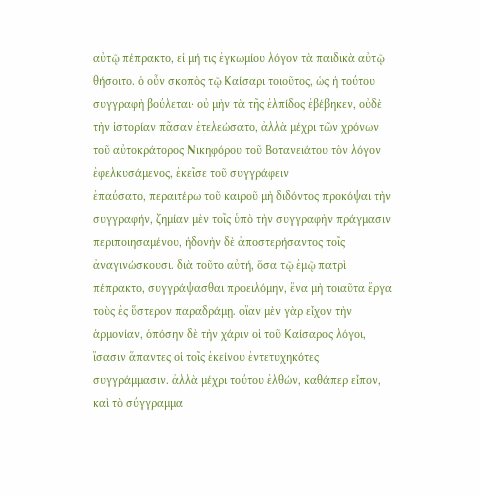αὐτῷ πέπρακτο, εἰ μή τις ἐγκωμίου λόγον τὰ παιδικὰ αὐτῷ θήσοιτο. ὁ οὖν σκοπὸς τῷ Καίσαρι τοιοῦτος, ὡς ἡ τούτου συγγραφὴ βούλεται· οὐ μὴν τὰ τῆς ἐλπίδος ἐβέβηκεν, οὐδὲ τὴν ἱστορίαν πᾶσαν ἐτελεώσατο, ἀλλὰ μέχρι τῶν χρόνων τοῦ αὐτοκράτορος Νικηφόρου τοῦ Βοτανειάτου τὸν λόγον ἐφελκυσάμενος, ἐκεῖσε τοῦ συγγράφειν
ἐπαύσατο, περαιτέρω τοῦ καιροῦ μὴ διδόντος προκόψαι τὴν συγγραφήν, ζημίαν μὲν τοῖς ὑπὸ τὴν συγγραφὴν πράγμασιν περιποιησαμένου, ἡδονὴν δὲ ἀποστερήσαντος τοῖς ἀναγινώσκουσι. διὰ τοῦτο αὐτή, ὅσα τῷ ἐμῷ πατρὶ πέπρακτο, συγγράψασθαι προειλόμην, ἕνα μὴ τοιαῦτα ἔργα τοὺς ἐς ὕστερον παραδράμῃ. οἵαν μὲν γὰρ εἶχον τὴν ἁρμονίαν, ὁπόσην δὲ τὴν χάριν οἱ τοῦ Καίσαρος λόγοι, ἴσασιν ἅπαντες οἱ τοῖς ἐκείνου ἐντετυχηκότες συγγράμμασιν. ἀλλὰ μέχρι τούτου ἐλθών, καθάπερ εἶπον, καὶ τὸ σύγγραμμα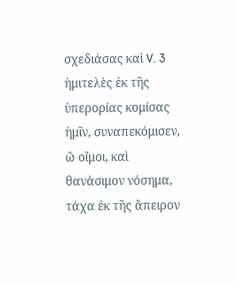σχεδιάσας καὶ V. 3 ἡμιτελὲς ἐκ τῆς ὑπερορίας κομίσας ἡμῖν, συναπεκόμισεν, ὢ οἴμοι, καὶ θανάσιμον νόσημα, τάχα ἐκ τῆς ἄπειρον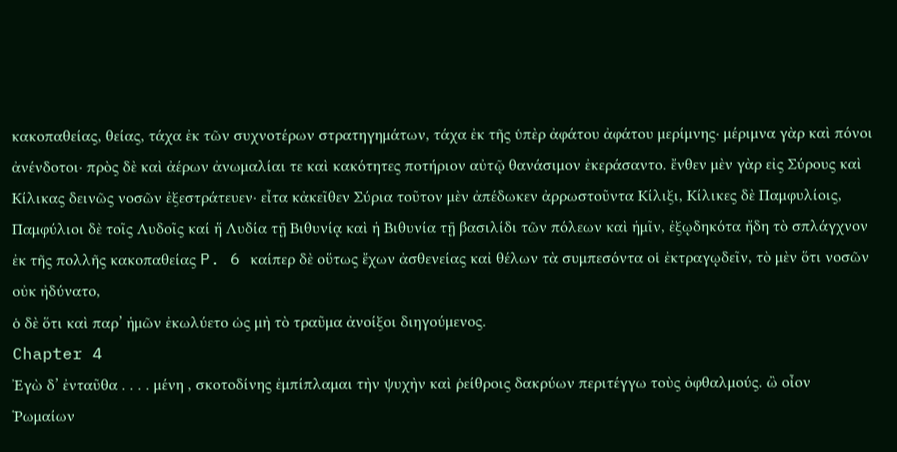κακοπαθείας, θείας, τάχα ἐκ τῶν συχνοτέρων στρατηγημάτων, τάχα ἐκ τῆς ὑπὲρ ἀφάτου ἀφάτου μερίμνης· μέριμνα γὰρ καὶ πόνοι ἀνένδοτοι· πρὸς δὲ καὶ ἀέρων ἀνωμαλίαι τε καὶ κακότητες ποτήριον αὐτῷ θανάσιμον ἐκεράσαντο. ἔνθεν μὲν γὰρ εἰς Σύρους καὶ Κίλικας δεινῶς νοσῶν ἐξεστράτευεν· εἶτα κἀκεῖθεν Σύρια τοῦτον μὲν ἀπέδωκεν ἀρρωστοῦντα Κίλιξι, Κίλικες δὲ Παμφυλίοις, Παμφύλιοι δὲ τοῖς Λυδοῖς καί ἥ Λυδία τῇ Βιθυνίᾳ καὶ ἡ Βιθυνία τῇ βασιλίδι τῶν πόλεων καὶ ἡμῖν, ἐξῳδηκότα ἤδη τὸ σπλάγχνον ἐκ τῆς πολλῆς κακοπαθείας P. 6 καίπερ δὲ οὕτως ἔχων ἀσθενείας καἰ θέλων τὰ συμπεσόντα οἱ ἐκτραγῳδεῖν, τὸ μὲν ὅτι νοσῶν οὐκ ἠδύνατο,
ὁ δὲ ὅτι καὶ παρ’ ἡμῶν ἐκωλύετο ὡς μὴ τὸ τραῦμα ἀνοίξοι διηγούμενος.
Chapter 4
Ἐγὼ δ’ ἐνταῦθα . . . . μένη , σκοτοδίνης ἐμπίπλαμαι τὴν ψυχὴν καὶ ῥείθροις δακρύων περιτέγγω τοὺς ὀφθαλμούς. ὢ οἶον Ῥωμαίων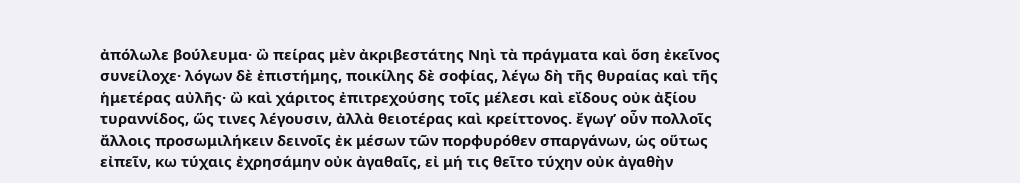ἀπόλωλε βούλευμα· ὢ πείρας μὲν ἀκριβεστάτης Νηὶ τὰ πράγματα καὶ ὅση ἐκεῖνος συνείλοχε· λόγων δὲ ἐπιστήμης, ποικίλης δὲ σοφίας, λέγω δὴ τῆς θυραίας καὶ τῆς ἡμετέρας αὐλῆς· ὢ καὶ χάριτος ἐπιτρεχούσης τοῖς μέλεσι καὶ εἴδους οὐκ ἀξίου τυραννίδος, ὥς τινες λέγουσιν, ἀλλὰ θειοτέρας καὶ κρείττονος. ἔγωγ’ οὖν πολλοῖς ἄλλοις προσωμιλήκειν δεινοῖς ἐκ μέσων τῶν πορφυρόθεν σπαργάνων, ὡς οὕτως εἰπεῖν, κω τύχαις ἐχρησάμην οὐκ ἀγαθαῖς, εἰ μή τις θεῖτο τύχην οὐκ ἀγαθὴν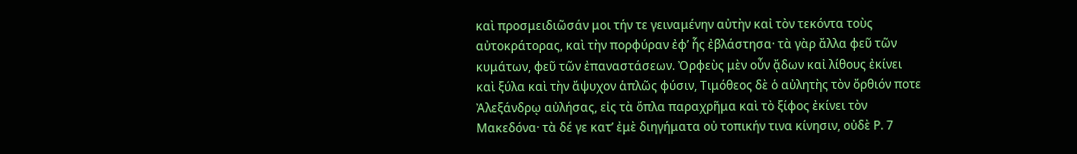καὶ προσμειδιῶσάν μοι τήν τε γειναμένην αὐτὴν καἰ τὸν τεκόντα τοὺς αὐτοκράτορας, καὶ τὴν πορφύραν ἐφ’ ἧς ἐβλάστησα· τὰ γὰρ ἄλλα φεῦ τῶν κυμάτων, φεῦ τῶν ἐπαναστάσεων. Ὀρφεὺς μὲν οὖν ᾄδων καἰ λίθους ἐκίνει καὶ ξύλα καὶ τὴν ἄψυχον ἁπλῶς φύσιν, Τιμόθεος δὲ ὁ αὐλητὴς τὸν ὄρθιόν ποτε Ἀλεξάνδρῳ αὐλήσας, εἰς τὰ ὅπλα παραχρῆμα καὶ τὸ ξίφος ἐκίνει τὸν Μακεδόνα· τὰ δέ γε κατ’ ἐμὲ διηγήματα οὐ τοπικήν τινα κίνησιν, οὐδὲ Ρ. 7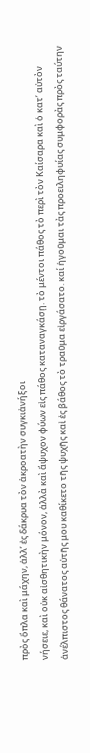πρὸς ὅπλα καὶ μάχην, ἀλλ’ ἐς δάκρυα τὸν ἀκροατὴν συγκιἀνήξοι
νήσειε, καὶ οὐκ αἰσθητικὴν μόνον, ἀλλὰ καὶ ἄψυχον φύων εἰς πάθος καταναγκάσῃ. τὸ μέντοι πάθος τὸ περὶ τὸν Καίσαρα καὶ ὁ κατ’ αὐτὸν ἀνέλπιστος θάνατος αὐτῆς μου καθίκετο τῆς ψυχῆς καἰ ἐς βάθος τὸ τραῦμα εἰργάσατο. καί ἡγοῦμαι τὰς προειληφυίας συμφορὰς πρὸς ταύτην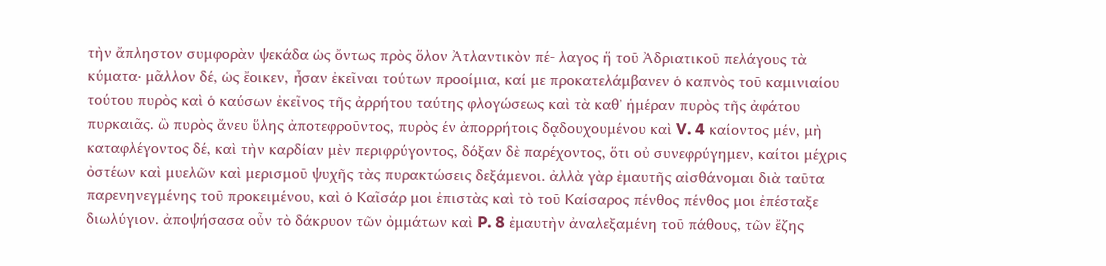τὴν ἄπληστον συμφορὰν ψεκάδα ὡς ὄντως πρὸς ὅλον Ἀτλαντικὸν πέ- λαγος ἥ τοῦ Ἀδριατικοῦ πελάγους τὰ κύματα· μᾶλλον δέ, ὡς ἔοικεν, ἦσαν ἐκεῖναι τούτων προοίμια, καί με προκατελάμβανεν ὁ καπνὸς τοῦ καμινιαίου τούτου πυρὸς καὶ ὁ καύσων ἐκεῖνος τῆς ἀρρήτου ταύτης φλογώσεως καὶ τὰ καθ᾿ ἡμέραν πυρὸς τῆς ἀφάτου πυρκαιᾶς. ὢ πυρὸς ἄνευ ὕλης ἀποτεφροῦντος, πυρὸς έν ἀπορρήτοις δᾳδουχουμένου καὶ V. 4 καίοντος μέν, μὴ καταφλέγοντος δέ, καὶ τὴν καρδίαν μὲν περιφρύγοντος, δόξαν δὲ παρέχοντος, ὅτι οὐ συνεφρύγημεν, καίτοι μέχρις ὀστέων καὶ μυελῶν καὶ μερισμοῦ ψυχῆς τὰς πυρακτώσεις δεξάμενοι. ἀλλὰ γὰρ ἐμαυτῆς αἰσθάνομαι διὰ ταῦτα παρενηνεγμένης τοῦ προκειμένου, καὶ ὁ Καῖσάρ μοι ἐπιστὰς καὶ τὸ τοῦ Καίσαρος πένθος πένθος μοι ἐπέσταξε διωλύγιον. ἀποψήσασα οὖν τὸ δάκρυον τῶν ὀμμάτων καὶ P. 8 ἐμαυτὴν ἀναλεξαμένη τοῦ πάθους, τῶν ἔζης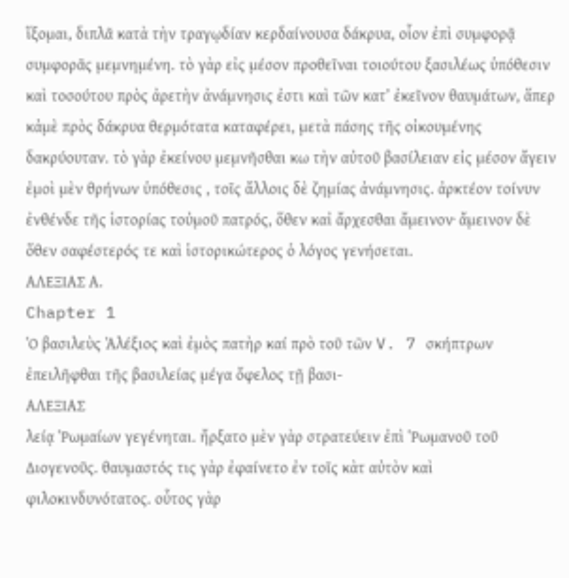ἵξομαι, διπλᾶ κατὰ τὴν τραγῳδίαν κερδαίνουσα δάκρυα, οἷον ἐπὶ συμφορᾷ
συμφορᾶς μεμνημένη. τὸ γὰρ εἰς μέσον προθεῖναι τοιούτου ξασιλέως ὑπόθεσιν καὶ τοσούτου πρὸς ἀρετὴν ἀνάμνησις ἐστι καὶ τῶν κατ’ ἐκεῖνον θαυμάτων, ἅπερ κἀμὲ πρὸς δάκρυα θερμότατα καταφέρει, μετὰ πάσης τῆς οἰκουμένης δακρύουταν. τὸ γὰρ ἐκείνου μεμνῆσθαι κω τὴν αὐτοῦ βασίλειαν εἰς μέσον ἄγειν ἐμοὶ μὲν θρήνων ὑπόθεσις , τοῖς ἄλλοις δὲ ζημίας ἀνάμνησις. ἀρκτέον τοίνυν ἐνθένδε τῆς ἱστορίας τοὐμοῦ πατρός, ὅθεν καἰ ἄρχεσθαι ἄμεινον· ἄμεινον δὲ ὅθεν σαφέστερός τε καὶ ἱστορικώτερος ὁ λόγος γενήσεται.
ΑΛΕΞΙΑΣ Α.
Chapter 1
Ὁ βασιλεὺς Ἀλέξιος καὶ ἐμὸς πατὴρ καί πρὸ τοῦ τῶν V. 7 σκήπτρων ἐπειλῆφθαι τῆς βασιλείας μέγα ὄφελος τῇ βασι-
ΑΛΕΞΙΑΣ
λείᾳ Ῥωμαίων γεγένηται. ἤρξατο μὲν γὰρ στρατεύειν ἐπὶ Ῥωμανοῦ τοῦ Διογενοῦς. θαυμαστός τις γὰρ ἐφαίνετο ἐν τοῖς κὰτ αὐτὸν καὶ φιλοκινδυνότατος. οὗτος γὰρ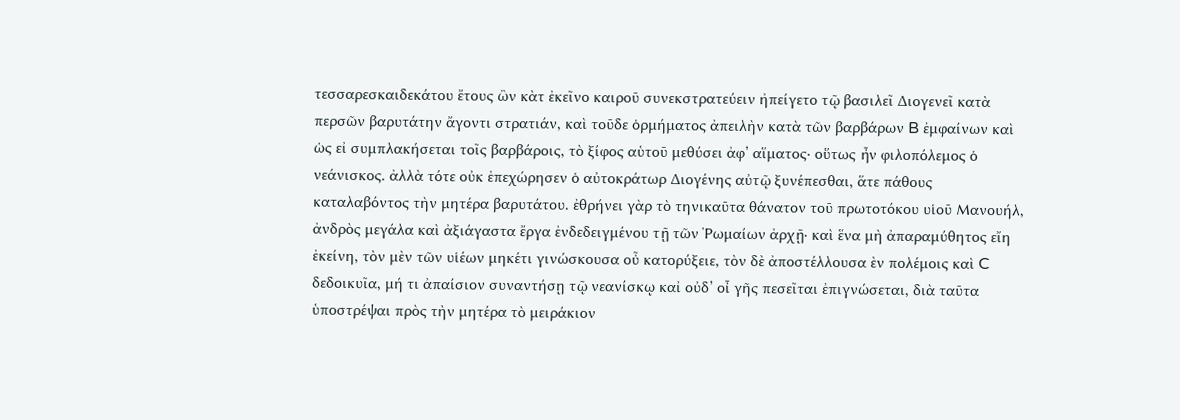τεσσαρεσκαιδεκάτου ἔτους ὢν κὰτ ἐκεῖνο καιροῦ συνεκστρατεύειν ἠπείγετο τῷ βασιλεῖ Διογενεῖ κατὰ περσῶν βαρυτάτην ἄγοντι στρατιάν, καὶ τοῦδε ὁρμήματος ἀπειλὴν κατὰ τῶν βαρβάρων B ἐμφαίνων καὶ ὡς εἰ συμπλακήσεται τοῖς βαρβάροις, τὸ ξίφος αὑτοῦ μεθύσει ἀφ’ αἵματος· οὕτως ἦν φιλοπόλεμος ὁ νεάνισκος. ἀλλὰ τότε οὐκ ἐπεχώρησεν ὁ αὐτοκράτωρ Διογένης αὐτῷ ξυνέπεσθαι, ἅτε πάθους καταλαβόντος τὴν μητέρα βαρυτάτου. ἐθρήνει γὰρ τὸ τηνικαῦτα θάνατον τοῦ πρωτοτόκου υἱοῦ Μανουήλ, ἀνδρὸς μεγάλα καὶ ἀξιάγαστα ἔργα ἐνδεδειγμένου τῇ τῶν Ῥωμαίων ἀρχῇ· καὶ ἕνα μὴ ἀπαραμύθητος εἴη ἐκείνη, τὸν μὲν τῶν υἱέων μηκέτι γινώσκουσα οὖ κατορύξειε, τὸν δὲ ἀποστέλλουσα ὲν πολέμοις καὶ C δεδοικυῖα, μή τι ἀπαίσιον συναντήσῃ τῷ νεανίσκῳ καἰ οὐδ’ οἶ γῆς πεσεῖται ἐπιγνώσεται, διὰ ταῦτα ὑποστρέψαι πρὸς τὴν μητέρα τὸ μειράκιον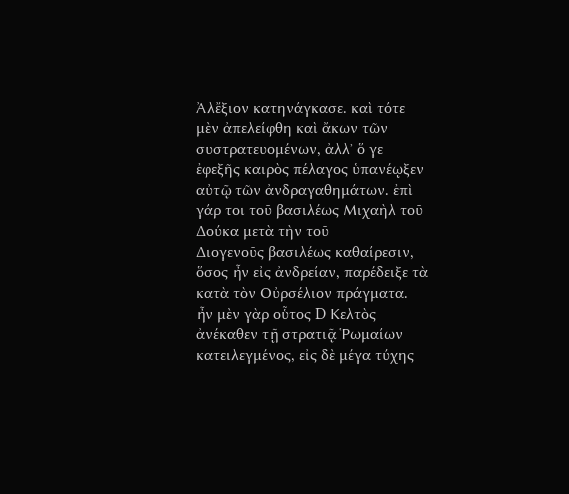Ἀλἔξιον κατηνάγκασε. καὶ τότε μὲν ἀπελείφθη καὶ ἄκων τῶν συστρατευομένων, ἀλλ᾿ ὅ γε ἐφεξῆς καιρὸς πέλαγος ὑπανέῳξεν αὐτῷ τῶν ἀνδραγαθημάτων. ἐπὶ γάρ τοι τοῦ βασιλέως Μιχαὴλ τοῦ Δούκα μετὰ τὴν τοῦ
Διογενοῦς βασιλέως καθαίρεσιν, ὅσος ἦν εἰς ἀνδρείαν, παρέδειξε τὰ κατὰ τὸν Οὐρσέλιον πράγματα. ἦν μὲν γὰρ οὗτος D Κελτὸς ἀνέκαθεν τῇ στρατιᾷ Ῥωμαίων κατειλεγμένος, εἰς δὲ μέγα τύχης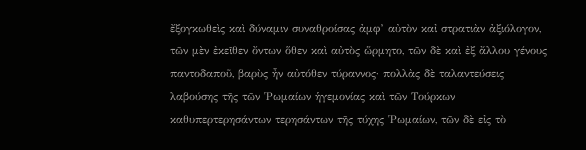ἔξογκωθεὶς καὶ δύναμιν συναθροίσας ἀμφ’ αὐτὸν καἰ στρατιὰν ἀξιόλογον, τῶν μὲν ἐκεῖθεν ὄντων ὅθεν καὶ αὐτὸς ὥρμητο, τῶν δὲ καὶ ἐξ ἄλλου γένους παντοδαποῦ, βαρὺς ἦν αὐτόθεν τύραννος· πολλὰς δὲ ταλαντεύσεις λαβούσης τῆς τῶν Ῥωμαίων ἡγεμονίας καὶ τῶν Τούρκων καθυπερτερησάντων τερησάντων τῆς τύχης Ῥωμαίων, τῶν δὲ εἰς τὸ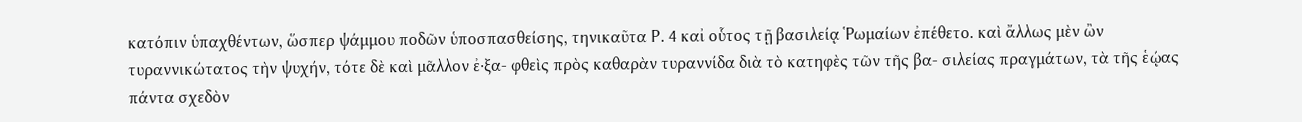κατόπιν ὑπαχθέντων, ὥσπερ ψάμμου ποδῶν ὑποσπασθείσης, τηνικαῦτα Ρ. 4 καἰ οὗτος τῇ βασιλείᾳ Ῥωμαίων ἐπέθετο. καὶ ἄλλως μὲν ὢν τυραννικώτατος τὴν ψυχήν, τότε δὲ καὶ μᾶλλον ἐ·ξα- φθεὶς πρὸς καθαρὰν τυραννίδα διὰ τὸ κατηφὲς τῶν τῆς βα- σιλείας πραγμάτων, τὰ τῆς ἑῴας πάντα σχεδὸν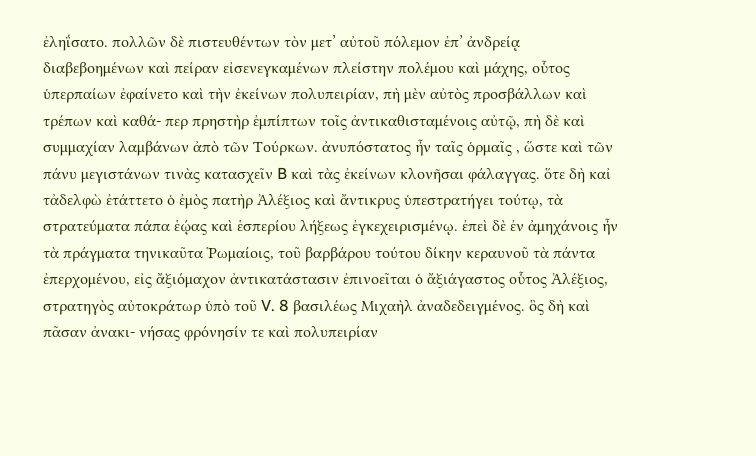ἐληΐσατο. πολλῶν δὲ πιστευθέντων τὸν μετ’ αὐτοῦ πόλεμον ἐπ’ ἀνδρείᾳ διαβεβοημένων καὶ πείραν εἰσενεγκαμένων πλείστην πολέμου καὶ μάχης, οὗτος ὑπερπαίων ἐφαίνετο καὶ τὴν ἐκείνων πολυπειρίαν, πὴ μὲν αὐτὸς προσβάλλων καὶ τρέπων καὶ καθά- περ πρηστὴρ ἐμπίπτων τοῖς ἀντικαθισταμένοις αὐτῷ, πὴ δὲ καὶ συμμαχίαν λαμβάνων ἀπὸ τῶν Τούρκων. ἀνυπόστατος ἦν ταῖς ὁρμαῖς , ὥστε καὶ τῶν πάνυ μεγιστάνων τινὰς κατασχεῖν B καὶ τὰς ἐκείνων κλονῆσαι φάλαγγας. ὅτε δὴ καἰ
τἀδελφὼ ἐτάττετο ὁ ἐμὸς πατὴρ Ἀλέξιος καὶ ἄντικρυς ὑπεστρατήγει τούτῳ, τὰ στρατεύματα πάπα ἑῴας καὶ ἑσπερίου λήξεως ἐγκεχειρισμένῳ. ἐπεὶ δὲ ἐν ἀμηχάνοις ἦν τὰ πράγματα τηνικαῦτα Ῥωμαίοις, τοῦ βαρβάρου τούτου δίκην κεραυνοῦ τὰ πάντα ἐπερχομένου, εἰς ἄξιόμαχον ἀντικατάστασιν ἐπινοεῖται ὁ ἄξιάγαστος οὗτος Ἀλέξιος, στρατηγὸς αὐτοκράτωρ ὑπὸ τοῦ V. 8 βασιλέως Μιχαὴλ ἀναδεδειγμένος. ὃς δὴ καὶ πᾶσαν ἀνακι- νήσας φρόνησίν τε καὶ πολυπειρίαν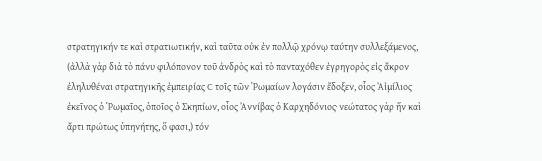στρατηγικήν τε καὶ στρατιωτικήν, καὶ ταῦτα οὐκ ἐν πολλῷ χρόνῳ ταύτην συλλεξάμενος, (ἀλλὰ γὰρ διὰ τὸ πάνυ φιλόπονον τοῦ ἀνδρὸς καὶ τὸ πανταχόθεν ἐγρηγορὸς εἰς ἄκρον ἐληλυθέναι στρατηγικῆς ἐμπειρίας C τοῖς τῶν Ῥωμαίων λογάσιν ἔδοξεν, οἷος Ἀἰμίλιος ἐκεῖνος ὁ Ῥωμαῖος, ὁποῖος ὁ Σκηπίων, οἶος Ἀννίβας ὁ Καρχηδόνιος· νεώτατος γὰρ ἥν καὶ ἄρτι πρώτως ὑπηνήτης, ὅ φασι,) τόν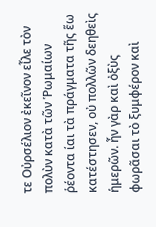τε Οὐρσέλιον ἐκεῖνον εἶλε τὸν πολὺν κατὰ τῶν Ῥωμαίων ῥέοντα ίαι τὰ πράγματα τῆς ἕω κατέστησεν, οὐ πολλῶν δεηθεὶς ἡμερῶν. ἦν γὰρ καὶ ὀξὺς φωρᾶσαι τὸ ξυμφέρον καὶ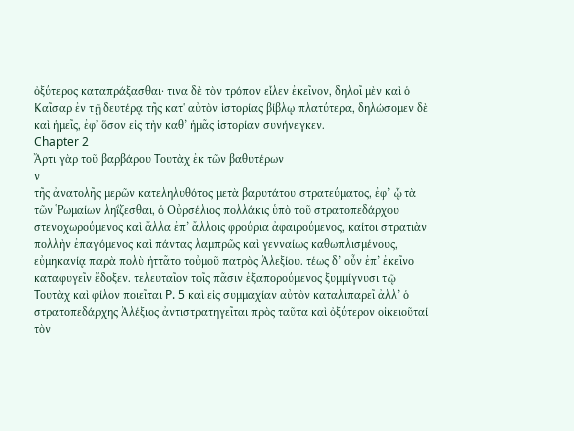ὀξύτερος καταπράξασθαι· τινα δὲ τὸν τρόπον εἷλεν ἐκεῖνον, δηλοῖ μὲν καὶ ὁ Καῖσαρ ἐν τῇ δευτέρᾳ τῆς κατ' αὐτὸν ἱστορίας βίβλῳ πλατύτερα, δηλώσομεν δὲ καὶ ἡμεῖς, ἐφ᾿ ὅσον εἰς τὴν καθ’ ἡμᾶς ἱστορίαν συνήνεγκεν.
Chapter 2
Ἄρτι γὰρ τοῦ βαρβάρου Τουτὰχ ἐκ τῶν βαθυτέρων
ν
τῆς ἀνατολῆς μερῶν κατεληλυθότος μετὰ βαρυτάτου στρατεύματος, ἐφ’ ᾧ τὰ τῶν Ῥωμαίων ληΐζεσθαι, ὁ Οὐρσέλιος πολλάκις ὑπὸ τοῦ στρατοπεδάρχου στενοχωρούμενος καὶ ἄλλα ἐπ’ ἄλλοις φρούρια ἀφαιρούμενος, καίτοι στρατιὰν πολλὴν ἐπαγόμενος καὶ πάντας λαμπρῶς καὶ γενναίως καθωπλισμένους, εὐμηκανίᾳ παρὰ πολὺ ἡττᾶτο τοὐμοῦ πατρὸς Ἀλεξίου. τέως δ’ οὖν ἐπ’ ἐκεῖνο καταφυγεῖν ἔδοξεν. τελευταῖον τοῖς πᾶσιν ἐξαπορούμενος ξυμμίγνυσι τῷ Τουτὰχ καὶ φίλον ποιεῖται P. 5 καὶ εἰς συμμαχίαν αὐτὸν καταλιπαρεῖ ἀλλ’ ὁ στρατοπεδάρχης Ἀλέξιος ἀντιστρατηγεῖται πρὸς ταῦτα καὶ ὀξύτερον οἰκειοῦταί τὸν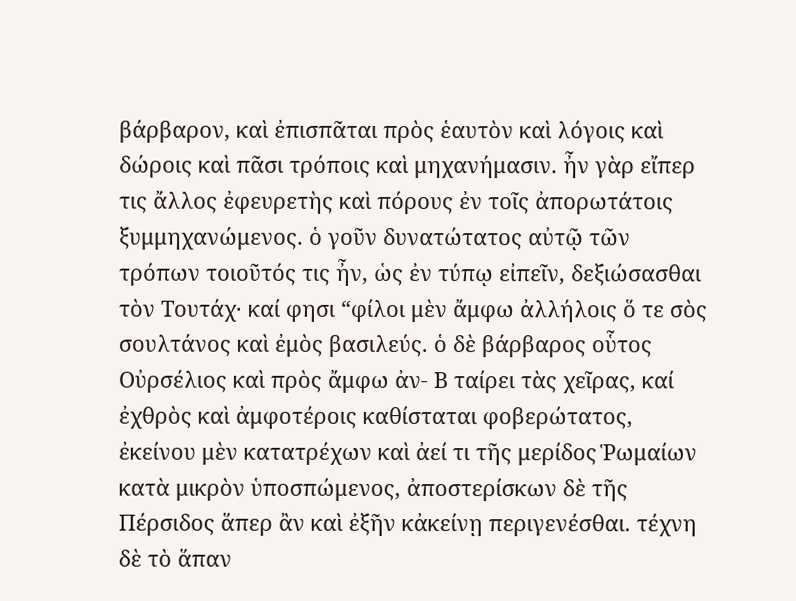βάρβαρον, καὶ ἐπισπᾶται πρὸς ἑαυτὸν καὶ λόγοις καὶ δώροις καὶ πᾶσι τρόποις καὶ μηχανήμασιν. ἦν γὰρ εἴπερ τις ἄλλος ἐφευρετὴς καὶ πόρους ἐν τοῖς ἀπορωτάτοις ξυμμηχανώμενος. ὁ γοῦν δυνατώτατος αὐτῷ τῶν τρόπων τοιοῦτός τις ἦν, ὡς ἐν τύπῳ εἰπεῖν, δεξιώσασθαι τὸν Τουτάχ· καί φησι “φίλοι μὲν ἄμφω ἀλλήλοις ὅ τε σὸς σουλτάνος καὶ ἐμὸς βασιλεύς. ὁ δὲ βάρβαρος οὗτος Οὐρσέλιος καὶ πρὸς ἄμφω ἀν- Β ταίρει τὰς χεῖρας, καί ἐχθρὸς καὶ ἀμφοτέροις καθίσταται φοβερώτατος, ἐκείνου μὲν κατατρέχων καὶ ἀεί τι τῆς μερίδος Ῥωμαίων κατὰ μικρὸν ὑποσπώμενος, ἀποστερίσκων δὲ τῆς Πέρσιδος ἅπερ ἂν καὶ ἐξῆν κἀκείνῃ περιγενέσθαι. τέχνη δὲ τὸ ἅπαν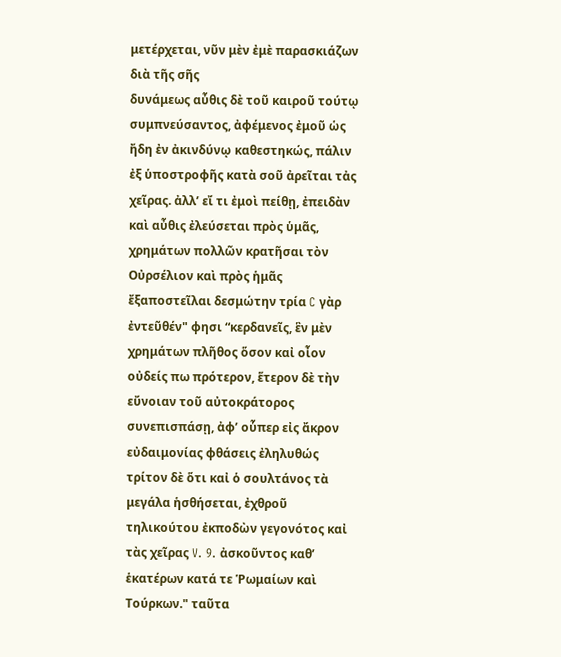μετέρχεται, νῦν μὲν ἐμὲ παρασκιάζων διὰ τῆς σῆς
δυνάμεως αὖθις δὲ τοῦ καιροῦ τούτῳ συμπνεύσαντος, ἀφέμενος ἐμοῦ ὡς ἤδη ἐν ἀκινδύνῳ καθεστηκώς, πάλιν ἐξ ὑποστροφῆς κατὰ σοῦ ἀρεῖται τἀς χεῖρας. ἀλλ’ εἴ τι ἐμοὶ πείθῃ, ἐπειδὰν καὶ αὖθις ἐλεύσεται πρὸς ὑμᾶς, χρημάτων πολλῶν κρατῆσαι τὸν Οὐρσέλιον καὶ πρὸς ἡμᾶς ἔξαποστεῖλαι δεσμώτην τρία C γὰρ ἐντεῦθέν" φησι “κερδανεῖς, ἓν μὲν χρημάτων πλῆθος ὅσον καἰ οἶον οὐδείς πω πρότερον, ἕτερον δὲ τὴν εὔνοιαν τοῦ αὐτοκράτορος συνεπισπάσῃ, ἀφ’ οὗπερ εἰς ἄκρον εὐδαιμονίας φθάσεις ἐληλυθώς τρίτον δὲ ὅτι καἰ ὁ σουλτάνος τὰ μεγάλα ἡσθήσεται, ἐχθροῦ τηλικούτου ἐκποδὼν γεγονότος καἰ τὰς χεῖρας V. 9. ἀσκοῦντος καθ’ ἑκατέρων κατά τε Ῥωμαίων καὶ Τούρκων." ταῦτα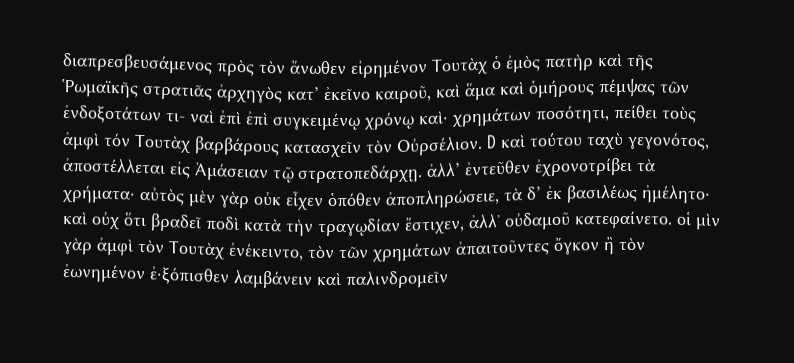διαπρεσβευσάμενος πρὸς τὸν ἄνωθεν εἰρημένον Τουτὰχ ὁ ἐμὸς πατὴρ καὶ τῆς Ῥωμαϊκῆς στρατιᾶς ἀρχηγὸς κατ’ ἐκεῖνο καιροῦ, καὶ ἅμα καὶ ὁμήρους πέμψας τῶν ἐνδοξοτάτων τι- ναὶ ἐπὶ ἐπὶ συγκειμένῳ χρόνῳ καὶ· χρημάτων ποσότητι, πείθει τοὺς ἀμφὶ τόν Τουτὰχ βαρβάρους κατασχεῖν τὸν Οὐρσέλιον. D καὶ τούτου ταχὺ γεγονότος, ἀποστέλλεται εἰς Ἀμάσειαν τῷ στρατοπεδάρχῃ. ἀλλ’ ἐντεῦθεν ἐχρονοτρίβει τὰ χρήματα· αὐτὸς μὲν γὰρ οὐκ εἶχεν ὁπόθεν ἀποπληρώσειε, τὰ δ’ ἐκ βασιλέως ἠμέλητο· καὶ οὐχ ὅτι βραδεῖ ποδὶ κατὰ τὴν τραγῳδίαν ἔστιχεν, ἀλλ᾿ οὐδαμοῦ κατεφαίνετο. οἱ μὶν γὰρ ἀμφὶ τὸν Τουτὰχ ἐνέκειντο, τὸν τῶν χρημάτων ἀπαιτοῦντες ὄγκον ἢ τὸν ἐωνημένον ἐ·ξόπισθεν λαμβάνειν καὶ παλινδρομεῖν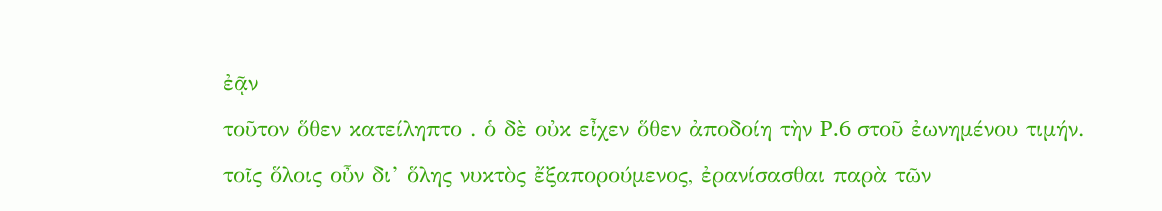ἐᾷν
τοῦτον ὅθεν κατείληπτο . ὁ δὲ οὐκ εἶχεν ὅθεν ἀποδοίη τὴν P.6 στοῦ ἐωνημένου τιμήν. τοῖς ὅλοις οὖν δι’ ὅλης νυκτὸς ἔξαπορούμενος, ἐρανίσασθαι παρὰ τῶν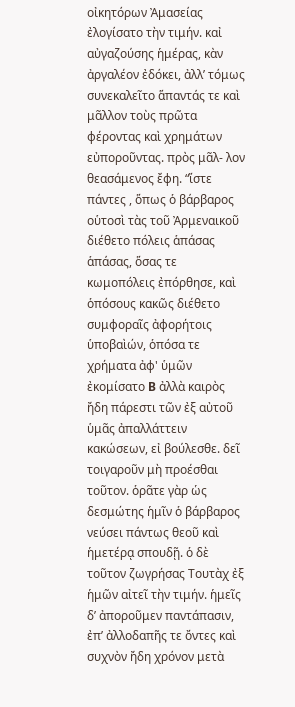οἰκητόρων Ἀμασείας ἐλογίσατο τὴν τιμήν. καἰ αὐγαζούσης ἡμέρας, κὰν ἀργαλέον ἐδόκει, ἀλλ’ τόμως συνεκαλεῖτο ἅπαντάς τε καὶ μᾶλλον τοὺς πρῶτα φέροντας καὶ χρημάτων εὐποροῦντας. πρὸς μᾶλ- λον θεασάμενος ἔφη. “ἵστε πάντες , ὅπως ὁ βάρβαρος οὑτοσὶ τὰς τοῦ Ἀρμεναικοῦ διέθετο πόλεις ἁπάσας ἁπάσας, ὅσας τε κωμοπόλεις ἐπόρθησε, καὶ ὁπόσους κακῶς διέθετο συμφοραῖς ἀφορήτοις ὑποβαὶών, ὁπόσα τε χρήματα ἀφ' ὑμῶν ἐκομίσατο B ἀλλὰ καιρὸς ἤδη πάρεστι τῶν ἐξ αὐτοῦ ὑμᾶς ἀπαλλάττειν κακώσεων, εἰ βούλεσθε. δεῖ τοιγαροῦν μὴ προέσθαι τοῦτον. ὁρᾶτε γὰρ ὡς δεσμώτης ἡμῖν ὁ βάρβαρος νεύσει πάντως θεοῦ καὶ ἡμετέρᾳ σπουδῇ. ὁ δὲ τοῦτον ζωγρήσας Τουτὰχ ἐξ ἡμῶν αἰτεῖ τὴν τιμήν. ἡμεῖς δ’ ἀποροῦμεν παντάπασιν, ἐπ’ ἀλλοδαπῆς τε ὄντες καὶ συχνὸν ἤδη χρόνον μετὰ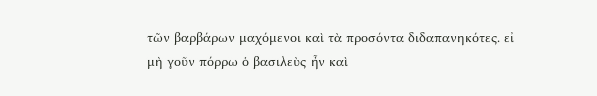τῶν βαρβάρων μαχόμενοι καὶ τὰ προσόντα διδαπανηκότες. εἰ μὴ γοῦν πόρρω ὁ βασιλεὺς ἦν καὶ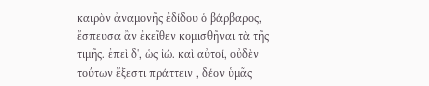καιρὸν ἀναμονῆς ἐδίδου ὁ βάρβαρος, ἔσπευσα ἂν ἐκεῖθεν κομισθῆναι τὰ τῆς τιμῆς. ἐπεὶ δ', ὡς ἰώ. καὶ αὐτοί, οὐδὲν τούτων ἔξεστι πράττειν , δέον ὑμᾶς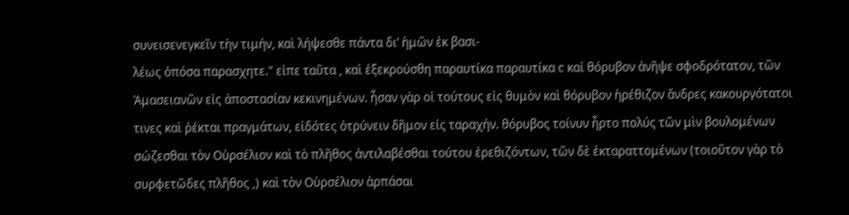συνεισενεγκεῖν τὴν τιμήν, καὶ λήψεσθε πάντα δι’ ἡμῶν ἐκ βασι-
λέως ὁπόσα παρασχητε." εἰπε ταῦτα , καὶ ἐξεκρούσθη παραυτίκα παραυτίκα c καἰ θόρυβον ἀνῆψε σφοδρότατον, τῶν Ἀμασειανῶν εἰς ἀποστασίαν κεκινημένων. ἦσαν γὰρ οἱ τούτους εἰς θυμὸν καὶ θόρυβον ἡρέθιζον ἄνδρες κακουργότατοι τινες καὶ ῥέκται πραγμάτων, εἰδότες ὀτρύνειν δῆμον εἰς ταραχήν. θόρυβος τοίνυν ἦρτο πολύς τῶν μὶν βουλομένων σώζεσθαι τὸν Οὐρσέλιον καὶ τὸ πλῆθος ἀντιλαβέσθαι τούτου ἐρεθιζόντων, τῶν δὲ ἐκταραττομένων (τοιοῦτον γὰρ τὸ συρφετῶδες πλῆθος ,) καὶ τὸν Οὐρσέλιον ἁρπάσαι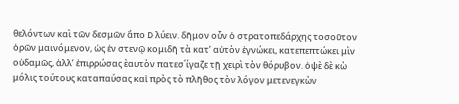θελόντων καὶ τῶν δεσμῶν ἄπο D λύειν. δῆμον οὖν ὁ στρατοπεδάρχης τοσοῦτον ὁρῶν μαινόμενον, ὡς ἐν στενῷ κομιδῆ τὰ κατ’ αὐτὸν ἐγνώκει, κατεπεπτώκει μὶν οὐδαμῶς, ἀλλ’ ἐπιρρώσας ὲαυτὸν πατεσ΄ίγαζε τῇ χειρὶ τὸν θόρυβον. ὀψὲ δὲ κὼ μόλις τούτους καταπαύσας καἰ πρὸς τὸ πλῆθος τὸν λόγον μετενεγκὼν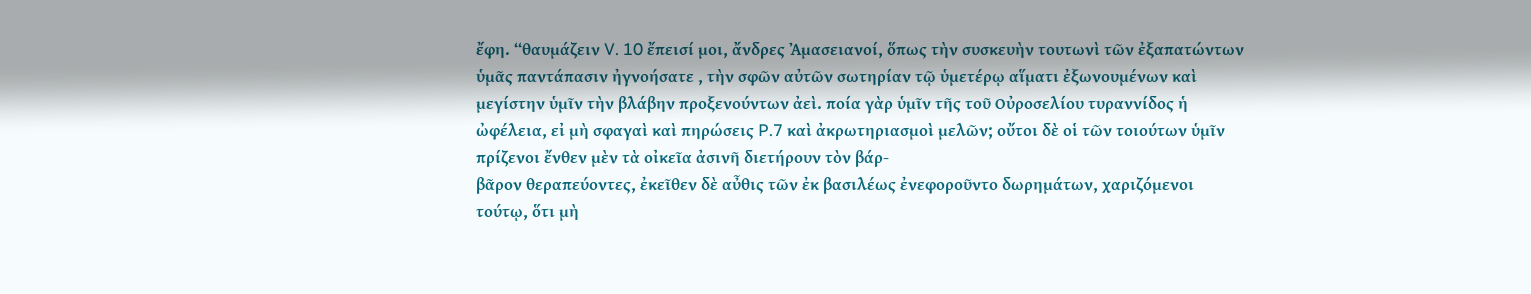ἔφη. “θαυμάζειν V. 10 ἔπεισί μοι, ἄνδρες Ἀμασειανοί, ὅπως τὴν συσκευὴν τουτωνὶ τῶν ἐξαπατώντων ὑμᾶς παντάπασιν ἠγνοήσατε , τὴν σφῶν αὐτῶν σωτηρίαν τῷ ὑμετέρῳ αἵματι ἐξωνουμένων καὶ μεγίστην ὑμῖν τὴν βλάβην προξενούντων ἀεὶ. ποία γὰρ ὑμῖν τῆς τοῦ Οὐροσελίου τυραννίδος ἡ ὠφέλεια, εἰ μὴ σφαγαὶ καὶ πηρώσεις P.7 καὶ ἀκρωτηριασμοὶ μελῶν; οὔτοι δὲ οἱ τῶν τοιούτων ὑμῖν πρίζενοι ἔνθεν μὲν τὰ οἰκεῖα ἀσινῆ διετήρουν τὸν βάρ-
βᾶρον θεραπεύοντες, ἐκεῖθεν δὲ αὖθις τῶν ἐκ βασιλέως ἐνεφοροῦντο δωρημάτων, χαριζόμενοι τούτῳ, ὅτι μὴ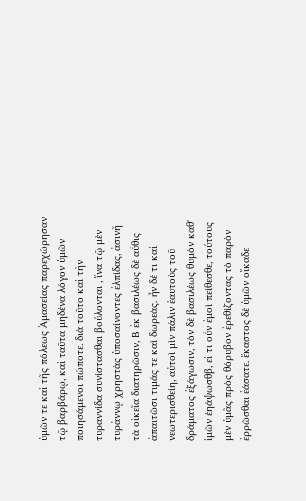ὑμῶν τε καἰ τῆς πόλεως Ἀμασείας παρεχώρησαν τῷ βαρβάρῳ, καἰ ταῦτα μηδένα λόγον ὑμῶν ποιησάμενοι πώποτε. διὰ τοῦτο καἰ τὴν τυραννίδα συνίστασθαι βούλονται , ἵνα τῷ μὲν τυρἀννῳ χρηστὰς ὑποσαίνοντες ἐλπίδας, ἀσινῆ τὰ οἰκεῖα διατηρῶσιν, Β ἐκ βασιλέως δὲ αὖθις ἀπαιτῶσι τιμάς τε καὶ δωρεὰς. ἦν δέ τι καἰ νεωτερισθείη, αὐτοὶ μὶν πάλιν ἑαυτοὺς τοῦ δράματος ἐξάγωσιν, τὸν δὲ βασιλέως θυμὸν καθ' ἱμῶν έηάψωσθβ, εἰ τι οὖν ἐμοὶ πείθεσθε, τούτους μὲν ὑμᾶς πρὸς θόρυβον ἐρεθίζοντας τὸ παρὸν ἐρρῶσθαι ἐάσατε. ἕκαστος δὲ ὑμῶν οἴκαδε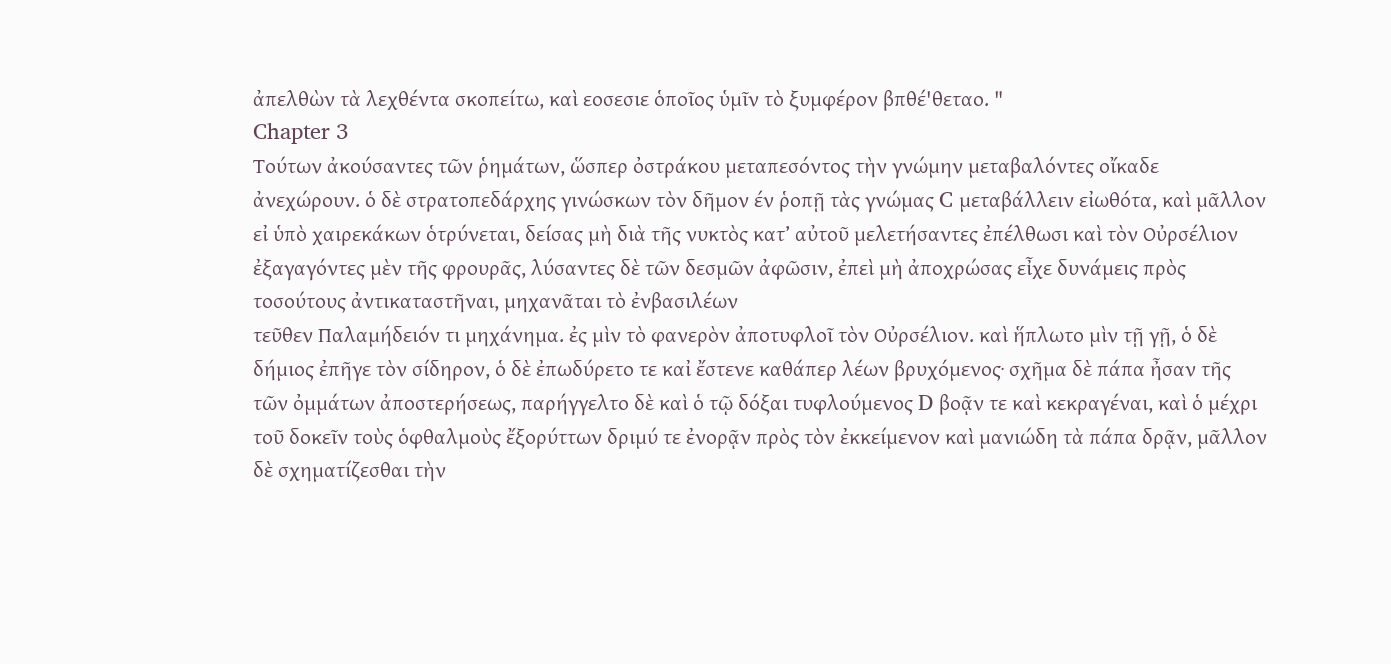ἀπελθὼν τὰ λεχθέντα σκοπείτω, καὶ εοσεσιε ὁποῖος ὑμῖν τὸ ξυμφέρον βπθέ'θεταο. "
Chapter 3
Τούτων ἀκούσαντες τῶν ῥημάτων, ὥσπερ ὀστράκου μεταπεσόντος τὴν γνώμην μεταβαλόντες οἴκαδε ἀνεχώρουν. ὁ δὲ στρατοπεδάρχης γινώσκων τὸν δῆμον έν ῥοπῇ τὰς γνώμας C μεταβάλλειν εἰωθότα, καὶ μᾶλλον εἰ ὑπὸ χαιρεκάκων ὁτρύνεται, δείσας μὴ διὰ τῆς νυκτὸς κατ’ αὐτοῦ μελετήσαντες ἐπέλθωσι καὶ τὸν Οὐρσέλιον ἐξαγαγόντες μὲν τῆς φρουρᾶς, λύσαντες δὲ τῶν δεσμῶν ἀφῶσιν, ἐπεὶ μὴ ἀποχρώσας εἶχε δυνάμεις πρὸς τοσούτους ἀντικαταστῆναι, μηχανᾶται τὸ ἐνβασιλέων
τεῦθεν Παλαμήδειόν τι μηχάνημα. ἐς μὶν τὸ φανερὸν ἀποτυφλοῖ τὸν Οὐρσέλιον. καὶ ἥπλωτο μὶν τῇ γῇ, ὁ δὲ δήμιος ἐπῆγε τὸν σίδηρον, ὁ δὲ ἐπωδύρετο τε καἰ ἔστενε καθάπερ λέων βρυχόμενος· σχῆμα δὲ πάπα ἦσαν τῆς τῶν ὀμμάτων ἀποστερήσεως, παρήγγελτο δὲ καὶ ὁ τῷ δόξαι τυφλούμενος D βοᾷν τε καὶ κεκραγέναι, καὶ ὁ μέχρι τοῦ δοκεῖν τοὺς ὁφθαλμοὺς ἔξορύττων δριμύ τε ἐνορᾷν πρὸς τὸν ἐκκείμενον καὶ μανιώδη τὰ πάπα δρᾷν, μᾶλλον δὲ σχηματίζεσθαι τὴν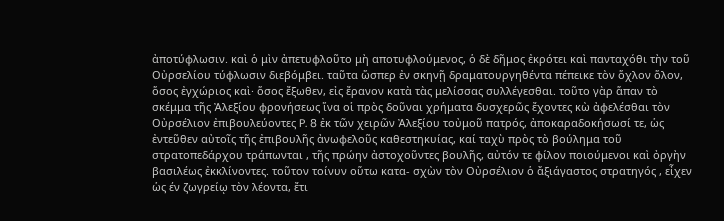ἀποτύφλωσιν. καὶ ὁ μὶν ἀπετυφλοῦτο μὴ αποτυφλούμενος, ὁ δὲ δῆμος ἐκρότει καὶ πανταχόθι τὴν τοῦ Οὐρσελίου τύφλωσιν διεβόμβει. ταῦτα ὥσπερ ἐν σκηνῇ δραματουργηθέντα πέπεικε τὸν ὅχλον ὅλον, ὅσος ἐγχώριος καὶ· ὅσος ἔξωθεν, εἰς ἔρανον κατὰ τὰς μελίσσας συλλέγεσθαι. τοῦτο γὰρ ἅπαν τὸ σκέμμα τῆς Ἀλεξίου φρονήσεως ἵνα οἱ πρὸς δοῦναι χρήματα δυσχερῶς ἔχοντες κὼ ἀφελέσθαι τὸν Οὐρσέλιον ἐπιβουλεύοντες P. 8 ἐκ τῶν χειρῶν Ἀλεξίου τοὐμοῦ πατρός, ἀποκαραδοκήσωσί τε, ὡς ἐντεῦθεν αὐτοῖς τῆς ἐπιβουλῆς ἀνωφελοῦς καθεστηκυίας, καί ταχὺ πρὸς τὸ βούλημα τοῦ στρατοπεδάρχου τράπωνται , τῆς πρώην ἀστοχοῦντες βουλῆς, αὐτόν τε φίλον ποιούμενοι καὶ ὀργὴν βασιλέως ἐκκλίνοντες. τοῦτον τοίνυν οὕτω κατα- σχὼν τὸν Οὐρσέλιον ὁ ἄξιάγαστος στρατηγός , εἶχεν ὡς έν ζωγρείῳ τὸν λέοντα, ἔτι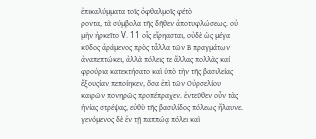ἐπικαλύμματα τοῖς ὀφθαλμοῖς φέτὸ
ροντα, τὰ σύμβολα τῆς δῆθεν ἀποτυφλώσεως. οὐ μὴν ἠρκεῖτο V. 11 οἷς εἴρηασται, οὐδὲ ὡς μέγα κῦδος ἀράμενος πρὸς τἆλλα τῶν Β πραγμάτων ἀναπεπτώκει, ἀλλὰ πόλεις τε ἄλλας πολλὰς καί φρούρια κατεκτήσατο καὶ ὑπὸ τὴν τῆς βασιλείας ἔξουςίαν πεποίηκεν, ὅσα ἐπὶ τῶν Οὐρσελίου καιρῶν πονηρῶς προπέπραχεν. ἐντεῦθεν οὖν τὰς ἡνίας στρέψας, εὐθὺ τῆς βασιλίδος πόλεως ἤλαυνε. γενόμενος δὲ ἐν τῇ παππώᾳ πόλει καὶ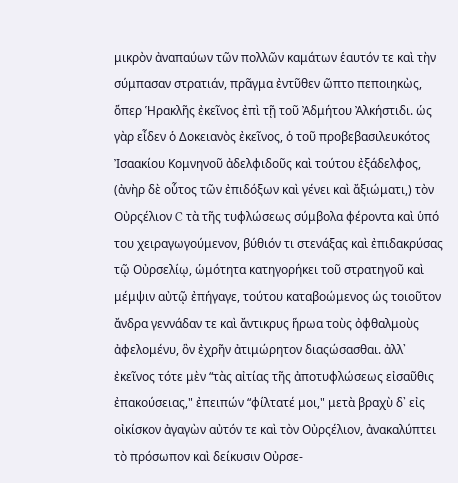μικρὸν ἀναπαύων τῶν πολλῶν καμάτων ἑαυτόν τε καὶ τὴν σύμπασαν στρατιάν, πρᾶγμα ἐντῦθεν ῶπτο πεποιηκὼς, ὅπερ Ἡρακλῆς ἐκεῖνος ἐπὶ τῇ τοῦ Ἀδμήτου Ἀλκήστιδι. ὡς γὰρ εἶδεν ὁ Δοκειανὸς ἐκεῖνος, ὁ τοῦ προβεβασιλευκότος Ἰσαακίου Κομνηνοῦ ἀδελφιδοῦς καὶ τούτου ἐξάδελφος, (ἀνὴρ δὲ οὗτος τῶν ἐπιδόξων καὶ γένει καὶ ἄξιώματι,) τὸν Οὐρςέλιον C τὰ τῆς τυφλώσεως σύμβολα φέροντα καὶ ὑπό του χειραγωγούμενον, βύθιόν τι στενάξας καὶ ἐπιδακρύσας τῷ Οὐρσελίῳ, ὡμότητα κατηγορήκει τοῦ στρατηγοῦ καὶ μέμψιν αὐτῷ ἐπήγαγε, τούτου καταβοώμενος ὡς τοιοῦτον ἄνδρα γεννάδαν τε καὶ ἄντικρυς ἥρωα τοὺς ὀφθαλμοὺς ἀφελομένυ, ὃν ἐχρῆν ἀτιμώρητον διαςώσασθαι. ἀλλ᾿ ἐκεῖνος τότε μὲν “τὰς αἰτίας τῆς ἀποτυφλώσεως εἰσαῦθις ἐπακούσειας," ἐπειπών “φίλτατέ μοι," μετὰ βραχὺ δ᾿ εἰς οἰκίσκον ἀγαγὼν αὐτόν τε καὶ τὸν Οὐρςέλιον, ἀνακαλύπτει τὸ πρόσωπον καὶ δείκυσιν Οὐρσε-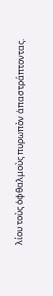λίου τοὺς ὁφθαλμοὺς πυρωπὸν ἀπαστράπτοντας.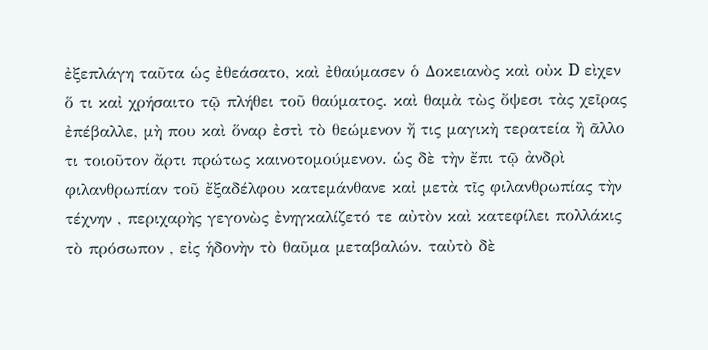ἐξεπλάγη ταῦτα ὡς ἐθεάσατο, καὶ ἐθαύμασεν ὁ Δοκειανὸς καὶ οὐκ D εὶχεν ὅ τι καἰ χρήσαιτο τῷ πλήθει τοῦ θαύματος. καὶ θαμὰ τὼς ὄψεσι τὰς χεῖρας ἐπέβαλλε, μὴ που καὶ ὅναρ ἐστὶ τὸ θεώμενον ἤ τις μαγικὴ τερατεία ἢ ᾶλλο τι τοιοῦτον ἄρτι πρώτως καινοτομούμενον. ὡς δὲ τὴν ἔπι τῷ ἀνδρὶ φιλανθρωπίαν τοῦ ἔξαδέλφου κατεμάνθανε καἰ μετὰ τῖς φιλανθρωπίας τὴν τέχνην , περιχαρὴς γεγονὼς ἐνηγκαλίζετό τε αὐτὸν καὶ κατεφίλει πολλάκις τὸ πρόσωπον , εἰς ἡδονὴν τὸ θαῦμα μεταβαλών. ταὐτὸ δὲ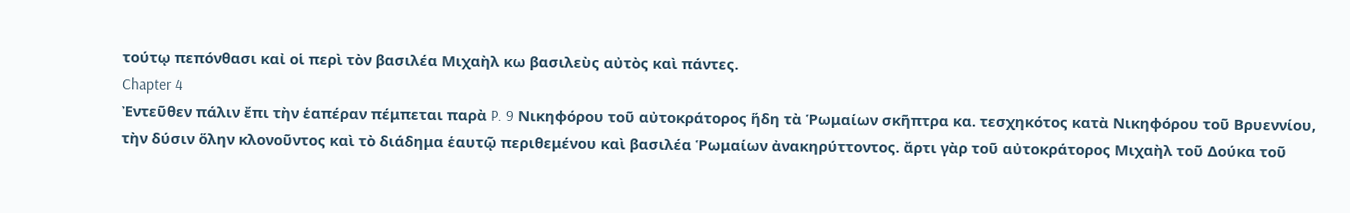τούτῳ πεπόνθασι καἰ οἱ περὶ τὸν βασιλέα Μιχαὴλ κω βασιλεὺς αὐτὸς καὶ πάντες.
Chapter 4
Ἐντεῦθεν πάλιν ἔπι τὴν ἑαπέραν πέμπεται παρὰ P. 9 Νικηφόρου τοῦ αὐτοκράτορος ἥδη τὰ Ῥωμαίων σκῆπτρα κα. τεσχηκότος κατὰ Νικηφόρου τοῦ Βρυεννίου, τὴν δύσιν ὅλην κλονοῦντος καὶ τὸ διάδημα ἑαυτῷ περιθεμένου καὶ βασιλέα Ῥωμαίων ἀνακηρύττοντος. ἄρτι γὰρ τοῦ αὐτοκράτορος Μιχαὴλ τοῦ Δούκα τοῦ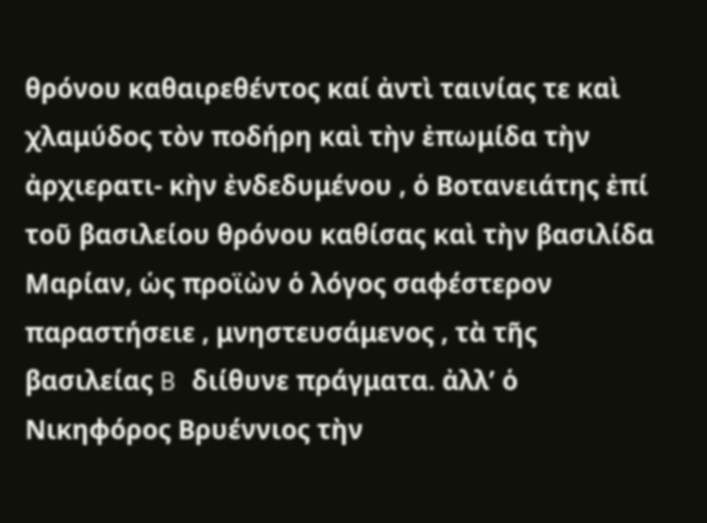θρόνου καθαιρεθέντος καί ἀντὶ ταινίας τε καὶ χλαμύδος τὸν ποδήρη καὶ τὴν ἐπωμίδα τὴν ἀρχιερατι- κὴν ἐνδεδυμένου , ὁ Βοτανειάτης ἐπί τοῦ βασιλείου θρόνου καθίσας καὶ τὴν βασιλίδα Μαρίαν, ὡς προϊὼν ὁ λόγος σαφέστερον παραστήσειε , μνηστευσάμενος , τὰ τῆς βασιλείας B διίθυνε πράγματα. ἀλλ’ ὁ Νικηφόρος Βρυέννιος τὴν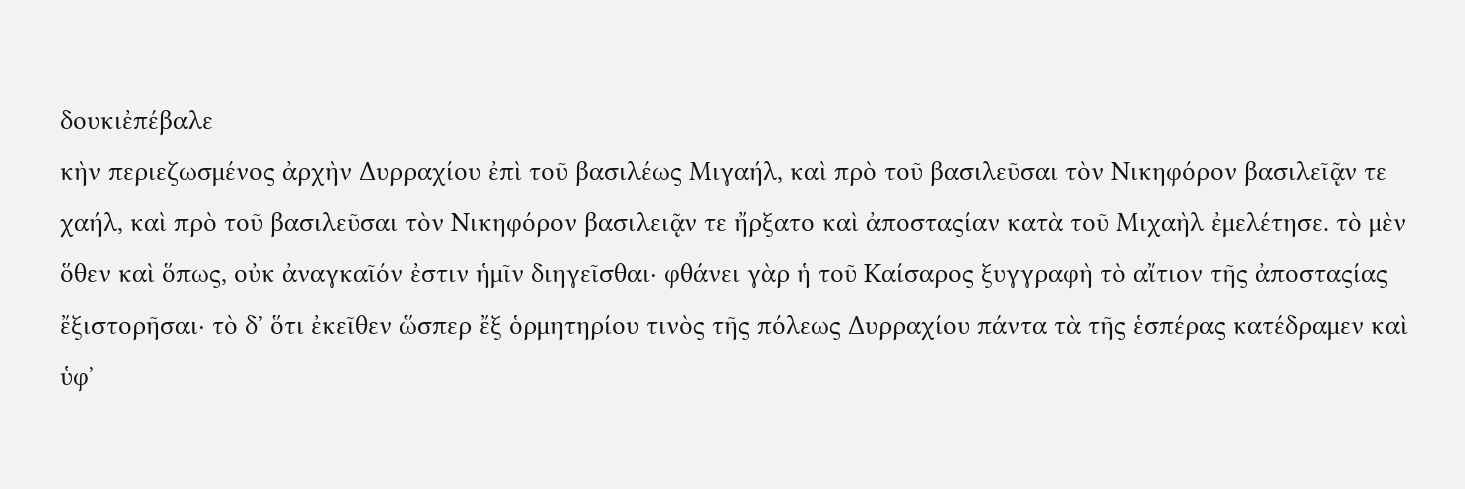δουκιἐπέβαλε
κὴν περιεζωσμένος ἀρχὴν Δυρραχίου ἐπὶ τοῦ βασιλέως Μιγαήλ, καὶ πρὸ τοῦ βασιλεῦσαι τὸν Νικηφόρον βασιλεῖᾷν τε χαήλ, καὶ πρὸ τοῦ βασιλεῦσαι τὸν Νικηφόρον βασιλειᾷν τε ἤρξατο καὶ ἀποσταςίαν κατὰ τοῦ Μιχαὴλ ἐμελέτησε. τὸ μὲν ὅθεν καὶ ὅπως, οὐκ ἀναγκαῖόν ἐστιν ἡμῖν διηγεῖσθαι· φθάνει γὰρ ἡ τοῦ Καίσαρος ξυγγραφὴ τὸ αἴτιον τῆς ἀποσταςίας ἔξιστορῆσαι· τὸ δ᾿ ὅτι ἐκεῖθεν ὥσπερ ἔξ ὁρμητηρίου τινὸς τῆς πόλεως Δυρραχίου πάντα τὰ τῆς ἑσπέρας κατέδραμεν καὶ ὑφ᾿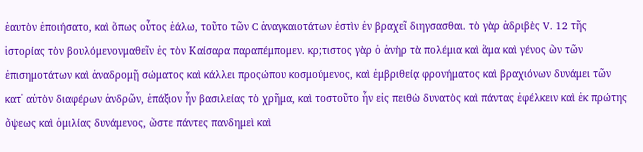ἑαυτὸν ἐποιήσατο, καὶ ὅπως οὗτος ἑάλω, τοῦτο τῶν C ἀναγκαιοτάτων ἐστὶν ἐν βραχεῖ διηγσασθαι. τὸ γὰρ ἀδριβὲς V. 12 τῆς ἱστορίας τὸν βουλόμενονμαθεῖν ἐς τὸν Καίσαρα παραπέμπομεν. κρ;τιστος γὰρ ὁ ἀνὴρ τὰ πολέμια καὶ ἅμα καὶ γένος ὣν τῶν ἐπισημοτάτων καὶ ἀναδρομῇ σώματος καὶ κάλλει προςώπου κοσμούμενος, καὶ ἐμβριθείᾳ φρονήματος καὶ βραχιόνων δυνάμει τῶν κατ᾿ αὐτὸν διαφέρων ἀνδρῶν, ἐπάξιον ἦν βασιλείας τὸ χρῆμα, καὶ τοστοῦτο ἦν εἰς πειθὼ δυνατὸς καὶ πάντας ἐφέλκειν καὶ ἐκ πρώτης ὄψεως καὶ ὁμιλίας δυνάμενος, ὥστε πάντες πανδημεὶ καὶ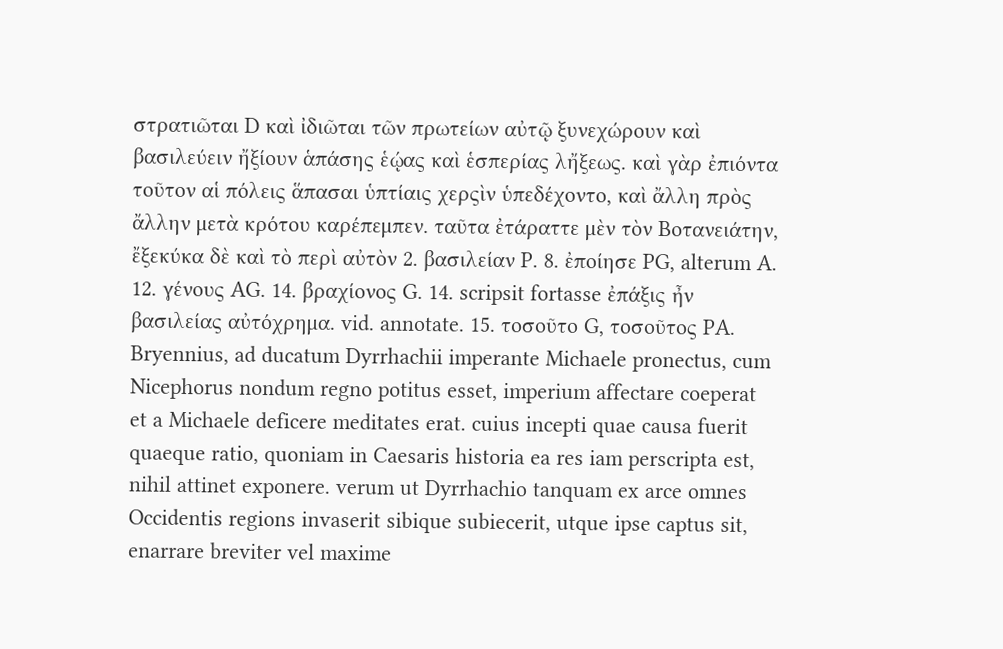στρατιῶται D καὶ ἰδιῶται τῶν πρωτείων αὐτῷ ξυνεχώρουν καὶ βασιλεύειν ἤξίουν ἁπάσης ἑῴας καὶ ἑσπερίας λἤξεως. καὶ γὰρ ἐπιόντα τοῦτον αἱ πόλεις ἅπασαι ὑπτίαις χερςὶν ὑπεδέχοντο, καὶ ἄλλη πρὸς ἄλλην μετὰ κρότου καρέπεμπεν. ταῦτα ἐτάραττε μὲν τὸν Βοτανειάτην, ἔξεκύκα δὲ καὶ τὸ περὶ αὐτὸν 2. βασιλείαν P. 8. ἐποίησε PG, alterum A. 12. γένους AG. 14. βραχίονος G. 14. scripsit fortasse ἐπάξις ἦν βασιλείας αὐτόχρημα. vid. annotate. 15. τοσοῦτο G, τοσοῦτος PA. Bryennius, ad ducatum Dyrrhachii imperante Michaele pronectus, cum Nicephorus nondum regno potitus esset, imperium affectare coeperat et a Michaele deficere meditates erat. cuius incepti quae causa fuerit quaeque ratio, quoniam in Caesaris historia ea res iam perscripta est, nihil attinet exponere. verum ut Dyrrhachio tanquam ex arce omnes Occidentis regions invaserit sibique subiecerit, utque ipse captus sit, enarrare breviter vel maxime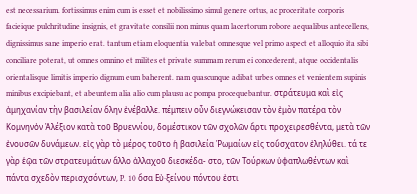est necessarium. fortissimus enim cum is esset et nobilissimo simul genere ortus, ac proceritate corporis facieique pulchritudine insignis, et gravitate consilii non minus quam lacertorum robore aequalibus antecellens, dignissimus sane imperio erat. tantum etiam eloquentia valebat omnesque vel primo aspect et alloquio ita sibi conciliare poterat, ut omnes omnino et milites et private summam rerum ei concederent, atque occidentalis orientalisque limitis imperio dignum eum baherent. nam quascunque adibat urbes omnes et venientem supinis minibus excipiebant, et abeuntem alia alio cum plausu ac pompa procequebantur. στράτευμα καὶ εἰς ἀμηχανίαν τὴν βασιλείαν ὅλην ἐνέβαλλε. πέμπειν οὖν διεγνώκεισαν τὸν ἐμὸν πατέρα τὸν Κομνηνὀν Ἀλέξιον κατὰ τοῦ Βρυεννίου, δομέστικον τῶν σχολῶν ἄρτι προχειρεσθέντα, μετὰ τῶν ἐνουσῶν δυνάμεων. εἰς γὰρ τὸ μέρος τοῦτο ἡ βασιλεία Ῥωμαίων εἰς τοὔσχατον ἐληλύθει. τά τε γὰρ ἑῷα τῶν στρατευμάτων ἄλλο ἀλλαχοῦ διεσκέδα- στο, τῶν Τούρκων ὑφαπλωθέντων καὶ πάντα σχεδὸν περισχσόντων, P. 10 ὅσα Εὐ·ξείνου πόντου ἐστι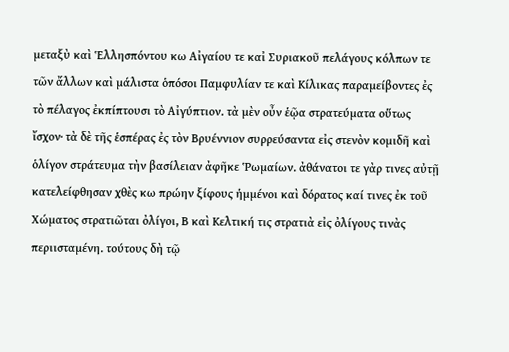μεταξὺ καὶ Ἑλλησπόντου κω Αἰγαίου τε καἰ Συριακοῦ πελάγους κόλπων τε τῶν ἄλλων καὶ μάλιστα ὁπόσοι Παμφυλίαν τε καὶ Κίλικας παραμείβοντες ἐς τὸ πέλαγος ἐκπίπτουσι τὸ Αἰγύπτιον. τὰ μὲν οὖν ἑῷα στρατεύματα οὕτως ἴσχον· τὰ δὲ τῆς ἑσπέρας ἐς τὸν Βρυέννιον συρρεύσαντα εἰς στενὸν κομιδῆ καὶ ὁλίγον στράτευμα τὴν βασίλειαν ἀφῆκε Ῥωμαίων. ἀθάνατοι τε γὰρ τινες αὐτῇ κατελείφθησαν χθὲς κω πρώην ξίφους ἡμμένοι καὶ δόρατος καί τινες ἐκ τοῦ Χώματος στρατιῶται ὀλίγοι, Β καὶ Κελτική τις στρατιὰ εἰς ὀλίγους τινὰς περιισταμένη. τούτους δὴ τῷ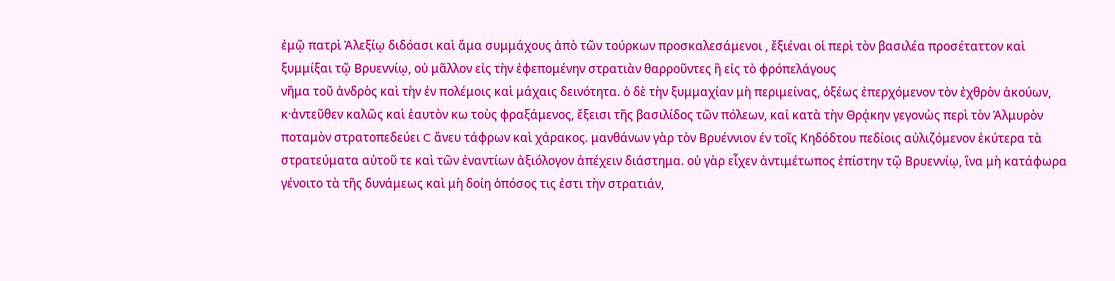ἐμῷ πατρὶ Ἀλεξίῳ διδόασι καὶ ἅμα συμμάχους ἀπὸ τῶν τούρκων προσκαλεσάμενοι , ἔξιέναι οἱ περὶ τὸν βασιλέα προσέταττον καὶ ξυμμίξαι τῷ Βρυεννίῳ, οὐ μᾶλλον εἰς τὴν ἐφεπομένην στρατιὰν θαρροῦντες ἢ εἰς τὸ φρόπελάγους
νῆμα τοῦ ἀνδρὸς καὶ τὴν ἐν πολέμοις καὶ μάχαις δεινότητα. ὁ δὲ τὴν ξυμμαχίαν μὴ περιμείνας, ὀξέως ἐπερχόμενον τὸν ἐχθρὸν ἀκούων, κ·ἀντεῦθεν καλῶς καὶ ἑαυτὸν κω τοὺς φραξάμενος, ἔξεισι τῆς βασιλίδος τῶν πόλεων, καἰ κατὰ τὴν Θρᾴκην γεγονὼς περὶ τὸν Ἁλμυρὸν ποταμὸν στρατοπεδεύει C ἄνευ τάφρων καὶ χάρακος. μανθάνων γὰρ τὸν Βρυέννιον έν τοῖς Κηδόδτου πεδίοις αὐλιζόμενον ἑκύτερα τὰ στρατεύματα αὐτοῦ τε καὶ τῶν ἐναντίων ἀξιόλογον ἀπέχειν διάστημα. οὐ γὰρ εἶχεν ἀντιμέτωπος ἐπίστην τῷ Βρυεννίῳ, ἵνα μὴ κατάφωρα γένοιτο τὰ τῆς δυνάμεως καὶ μὴ δοίη ὁπόσος τις ἐστι τὴν στρατιάν,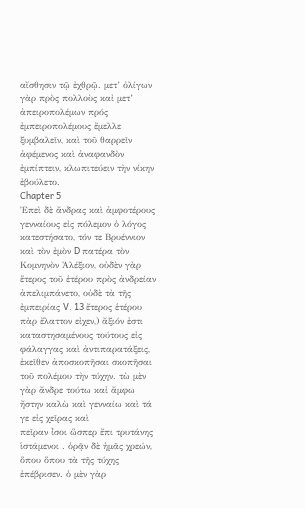αἴσθησιν τῷ ἐχθρῷ. μετ’ ὀλίγων γὰρ πρὸς πολλοὺς καἰ μετ’ ἀπειροπολέμων πρός ἐμπειροπολέμους ἔμελλε ξυμβαλεῖν, καὶ τοῦ θαρρεῖν ἀφέμενος καὶ ἀναφανδὸν ἐμπίπτειν, κλωπιτεύειν τὴν νίκην ἐβούλετο.
Chapter 5
Ἐπεὶ δὲ ἄνδρας καὶ ἀμφοτέρους γενναίους εἰς πόλεμον ὁ λόγος κατεστήσατο, τόν τε Βρυέννιον καὶ τὸν ἐμὸν D πατέρα τὸν Κομνηνὸν Ἀλέξιον, οὐδὲν γὰρ ἕτερος τοῦ ἑτέρου πρὸς ἀνδρείαν ἀπελιμπάνετο, οὐδὲ τὰ τῆς ἐμπειρίας V. 13 ἔτερος ἑτέρου πὰρ ἔλαττον εἰχεν,) ἄξιόν ἐστι καταστησαμένους τούτους εἰς φάλαγγας καὶ ἀντιπαρατάξεις, ἐκεῖθεν ἀποσκοπῆσαι σκοπῆσαι τοῦ πολέμου τὴν τύχην. τὼ μὲν γὰρ ἄνδρε τούτω καἰ ἄμφω ἤστην καλὼ καὶ γενναίω καὶ τά γε εἰς χεῖρας καὶ
πεῖραν ἶσοι ὥσπερ ἔπι τρυτάνης ἱστάμενοι . ὁρᾷν δὲ ἡμᾶς χρεών, ὅπου ὅπου τὰ τῆς τύχης ἐπέβρισεν. ὁ μὲν γὰρ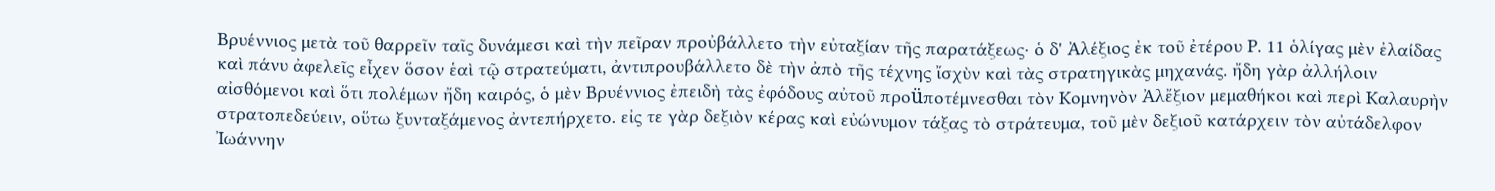Βρυέννιος μετὰ τοῦ θαρρεῖν ταῖς δυνάμεσι καὶ τὴν πεῖραν προὐβάλλετο τὴν εὐταξίαν τῆς παρατάξεως· ὁ δ' Ἀλέξιος ἐκ τοῦ ἐτέρου Ρ. 11 ὁλίγας μὲν ἐλαίδας καὶ πάνυ ἀφελεῖς εἶχεν ὅσον ἑαὶ τῷ στρατεύματι, ἀντιπρουβάλλετο δὲ τὴν ἀπὸ τῆς τέχνης ἴσχὺν καὶ τὰς στρατηγικὰς μηχανάς. ἤδη γὰρ ἀλλήλοιν αἰσθόμενοι καὶ ὅτι πολέμων ἤδη καιρός, ὁ μὲν Βρυέννιος ἐπειδὴ τὰς ἐφόδους αὐτοῦ προüποτέμνεσθαι τὸν Κομνηνὸν Ἀλἔξιον μεμαθήκοι καὶ περὶ Καλαυρὴν στρατοπεδεύειν, οὕτω ξυνταξάμενος ἀντεπήρχετο. εἰς τε γὰρ δεξιὸν κέρας καὶ εὐώνυμον τάξας τὸ στράτευμα, τοῦ μὲν δεξιοῦ κατάρχειν τὸν αὐτάδελφον Ἰωάννην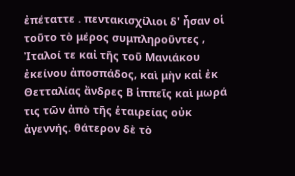ἐπέταττε . πεντακισχίλιοι δ' ἦσαν οἱ τοῦτο τὸ μέρος συμπληροῦντες , Ἰταλοί τε καἰ τῆς τοῦ Μανιάκου ἐκείνου ἀποσπάδος, καὶ μὴν καἰ ἐκ Θετταλίας ἄνδρες Β ἱππεῖς καὶ μωρά τις τῶν ἀπὸ τῆς ἑταιρείας οὐκ ἀγεννής. θάτερον δὲ τὸ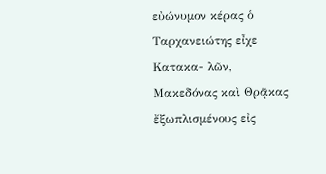εὐώνυμον κέρας ὁ Ταρχανειώτης εἶχε Κατακα- λῶν, Μακεδόνας καὶ Θρᾷκας ἔξωπλισμένους εἰς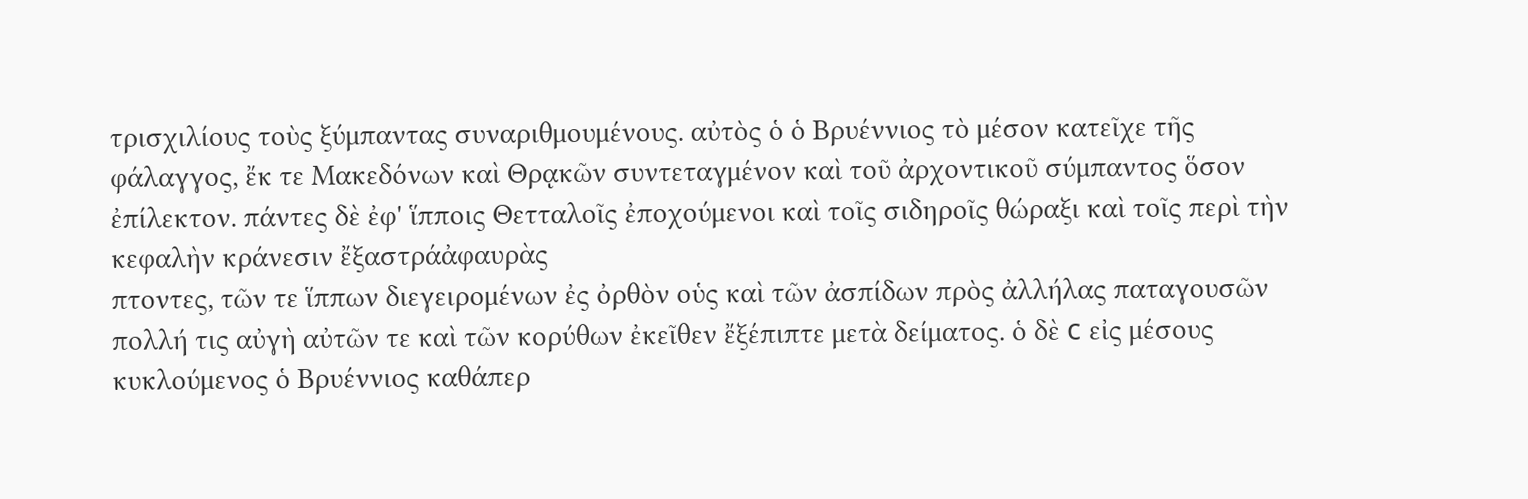τρισχιλίους τοὺς ξύμπαντας συναριθμουμένους. αὐτὸς ὁ ὁ Βρυέννιος τὸ μέσον κατεῖχε τῆς φάλαγγος, ἔκ τε Μακεδόνων καὶ Θρᾳκῶν συντεταγμένον καὶ τοῦ ἀρχοντικοῦ σύμπαντος ὅσον ἐπίλεκτον. πάντες δὲ ἐφ' ἵπποις Θετταλοῖς ἐποχούμενοι καὶ τοῖς σιδηροῖς θώραξι καὶ τοῖς περὶ τὴν κεφαλὴν κράνεσιν ἔξαστράἀφαυρὰς
πτοντες, τῶν τε ἵππων διεγειρομένων ἐς ὀρθὸν οὑς καὶ τῶν ἀσπίδων πρὸς ἀλλήλας παταγουσῶν πολλή τις αὐγὴ αὐτῶν τε καὶ τῶν κορύθων ἐκεῖθεν ἔξέπιπτε μετὰ δείματος. ὁ δὲ c εἰς μέσους κυκλούμενος ὁ Βρυέννιος καθάπερ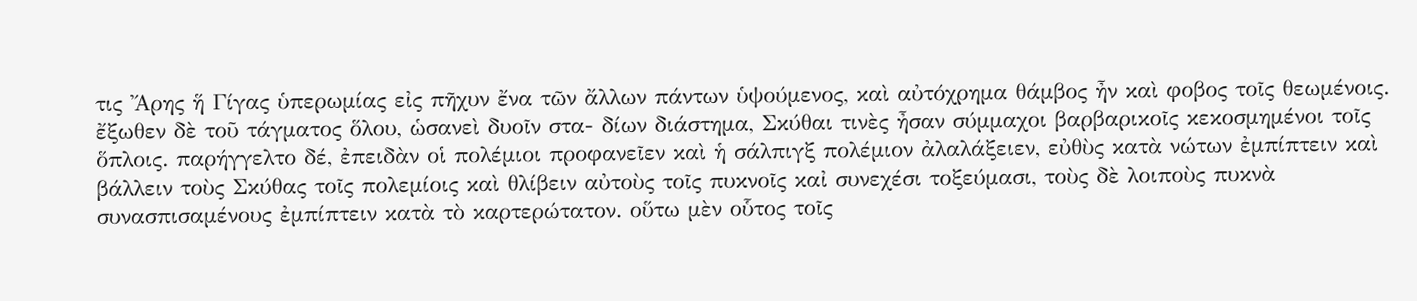τις Ἄρης ἥ Γίγας ὑπερωμίας εἰς πῆχυν ἔνα τῶν ἄλλων πάντων ὑψούμενος, καὶ αὐτόχρημα θάμβος ἦν καὶ φοβος τοῖς θεωμένοις. ἔξωθεν δὲ τοῦ τάγματος ὅλου, ὡσανεὶ δυοῖν στα- δίων διάστημα, Σκύθαι τινὲς ἦσαν σύμμαχοι βαρβαρικοῖς κεκοσμημένοι τοῖς ὅπλοις. παρήγγελτο δέ, ἐπειδὰν οἱ πολέμιοι προφανεῖεν καὶ ἡ σάλπιγξ πολέμιον ἀλαλάξειεν, εὐθὺς κατὰ νώτων ἐμπίπτειν καὶ βάλλειν τοὺς Σκύθας τοῖς πολεμίοις καὶ θλίβειν αὐτοὺς τοῖς πυκνοῖς καἰ συνεχέσι τοξεύμασι, τοὺς δὲ λοιποὺς πυκνὰ συνασπισαμένους ἐμπίπτειν κατὰ τὸ καρτερώτατον. οὕτω μὲν οὗτος τοῖς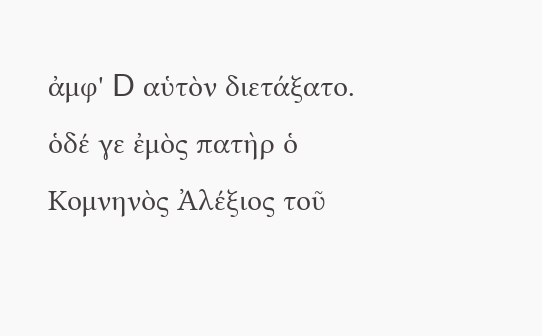ἀμφ' D αὑτὸν διετάξατο. ὁδέ γε ἐμὸς πατὴρ ὁ Κομνηνὸς Ἀλέξιος τοῦ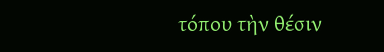τόπου τὴν θέσιν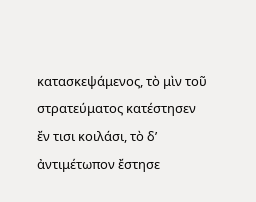κατασκεψάμενος, τὸ μὶν τοῦ στρατεύματος κατέστησεν ἔν τισι κοιλάσι, τὸ δ’ ἀντιμέτωπον ἔστησε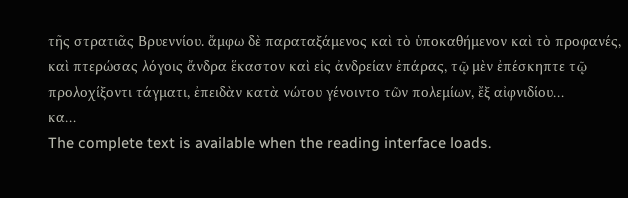τῆς στρατιᾶς Βρυεννίου. ἄμφω δὲ παραταξάμενος καὶ τὸ ὑποκαθήμενον καὶ τὸ προφανές, καὶ πτερώσας λόγοις ἄνδρα ἕκαστον καὶ εἰς ἀνδρείαν ἐπάρας, τῷ μὲν ἐπέσκηπτε τῷ προλοχίξοντι τάγματι, ἐπειδὰν κατὰ νώτου γένοιντο τῶν πολεμίων, ἔξ αἰφνιδίου…
κα…
The complete text is available when the reading interface loads.